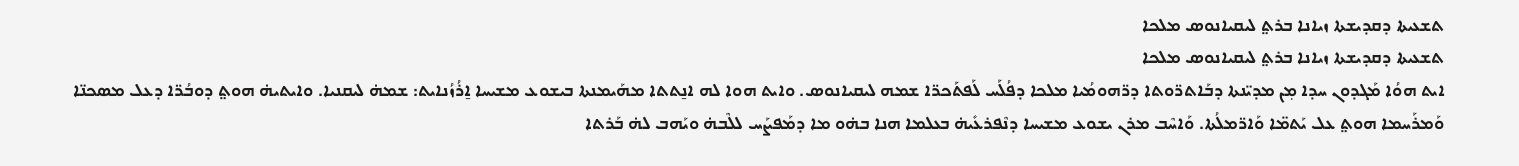ܬܫܥܝܬܐ ܕܩܕܝܫܬܐ ܙܝܐܢܐ ܒܪܬ݀ ܠܝܩܝܐܢܘܣ ܡܠܟܐ
ܬܫܥܝܬܐ ܕܩܕܝܫܬܐ ܙܝܐܢܐ ܒܪܬ݀ ܠܝܩܝܐܢܘܣ ܡܠܟܐ
ܐܝܬ ܗܘܳܐ ܡܰܓܕܘܢ ܚܕܐ ܡ݂ܢ ܡܕܝ̈ܢܬܐ ܕܒܰܐܬܪ̈ܘܬܐ ܕܪ̈ܗܘܡܳܝܐ ܡܠܟܐ ܕܦܳܠܰܚ ܠܰܦܬܰܟܪ̈ܐ ܫܡܗ ܠܝܩܝܐܢܘܣ. ܘܐܝܬ ܗܘܐ ܠܗ ܐܢ̱ܬܬܐ ܡܗܰܝܡܢܬܐ ܒܝܫܘܥ ܡܫܝܚܐ ܐ̱ܪܳܙܳܢܐܝܬ: ܫܡܗ̇ ܠܝܩܢܝܐ. ܘܐܝܬܝܗ̇ ܗܘܬ݀ ܕܘܒܳܪ̈ܐ ܕܥܠ ܡܣܟܢ̈ܐ ܘܰܡܪܰܚܡܐ ܗܘܬ݀ ܥܠ ܝܰܬܡ̈ܐ ܘܰܐܪ̈ܡܠܳܬܐ. ܘܰܐܚܶܒ ܡܪܢ ܝܫܘܥ ܡܫܝܚܐ ܕܢܶܦܪܥܺܝܗ̇ ܒܥܠܡܐ ܗܢܐ ܒܗ̇ܘ ܡܐ ܕܡܰܦܨܰܚ ܠܠܶܒܗ̇ ܘܝܰܗܒ ܠܗ̇ ܒܰܪܬܐ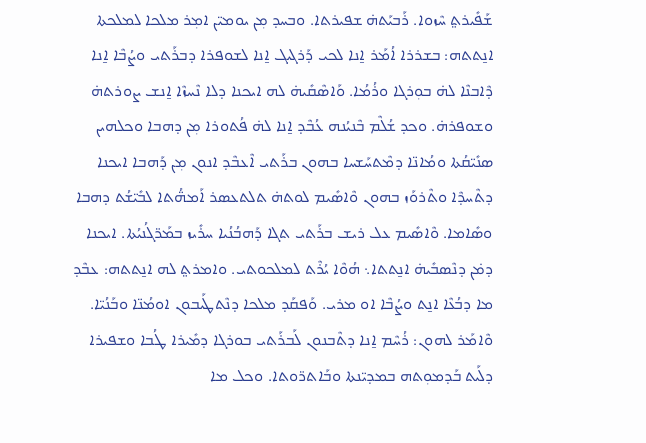ܫܰܦܺܝܪܬ݀ ܚܶܙܘܐ. ܪܰܒܝܰܬܗ̇ ܫܦܝܪܬܐ. ܘܒܚܕ ܡ݂ܢ ܝܘܡܝ̈ܢ ܐܡ݂ܪ ܡܠܟܐ ܠܡܠܟܬܐ ܐܢ̱ܬܬܗ: ܒܫܪܪܐ ܐܳܡܰܪ ܐ̱ܢܐ ܠܟܝ ܕܰܪܓܝܓ ܐ̱ܢܐ ܠܫܘܦܪܐ ܕܒܪܰܬܝ ܘܨܳܒܶܐ ܐ̱ܢܐ ܕܶܐܒܢܶܐ ܠܗ̇ ܒܘ݂ܪܓܐ ܘܪܳܡܳܐ. ܘܰܐܣܶܩܺܝܗ̇ ܠܗ ܐܝܟܢܐ ܕܠܐ ܢܶܚܙܶܐ ܐ̱ܢܫ ܨܘܪܬܗ̇ ܘܫܘܦܪܗ̇. ܘܟܕ ܫܳܠܶܡ ܒܶܢܝܳܢܗ ܥܳܒܶܕ ܐ̱ܢܐ ܠܗ̇ ܦܳܬܘܪܐ ܡ݂ܢ ܕܗܒܐ ܘܟܠܗܝܢ ܣܢܺܝ̈ܩܳܬܐ ܘܡܳܐܢ̈ܐ ܕܡܶܬܚܰܫܚܐ ܒܗܘܢ ܒܪܰܬܝ ܐܶܥܒܶܕ ܐܢܘܢ ܡ݂ܢ ܕܰܗܒܐ ܐܝܟܢܐ ܕܬܶܚܕܶܐ ܘܬܶܪܘܰܙ ܒܗܘܢ ܘܶܐܣܺܝܡ ܠܘܬܗ̇ ܬܠܬܥܣܪ ܐܰܡܗ̈ܳܬܐ ܠܒܺܝ̈ܫܳܬ ܕܗܒܐ ܘܣܺܐܡܐ. ܘܶܐܣܺܝܡ ܥܠ ܪܝܫ ܒܪܰܬܝ ܬܓܐ ܕܰܗܒܳܢܳܝܐ ܚܪܺܝܙ ܒܡܰܪ̈ܓܳܢܝܳܬܐ. ܐܝܟܢܐ ܕܡ̇ܢ ܕܢܶܣܒܺܝܗ̇ ܐܢ̱ܬܬܐ܆ ܗܳܘܶܐ ܝܳܪܶܬ ܠܡܠܟܘܬܝ. ܘܐܡܪܬ݀ ܠܗ ܐܢ̱ܬܬܗ: ܥܒܶܕ ܡܐ ܕܒܳܥܶܐ ܐܢ̱ܬ ܘܨܳܒܶܐ ܐܘ ܡܪܝ. ܘܰܦܩܰܕ ܡܠܟܐ ܕܢܶܬܛܰܝܒܘܢ ܐܘܡܳܢ̈ܐ ܘܒܰܢܳܝ̈ܐ. ܘܶܐܡܰܪ ܠܗܘܢ: ܪܳܚܶܡ ܐ̱ܢܐ ܕܬܶܒܢܘܢ ܠܰܒܪܰܬܝ ܒܘܪܓܐ ܕܡܺܝܪܐ ܛܳܒܐ ܘܫܦܝܪܐ ܕܠܰܝܬ ܒܰܕܡܘ݂ܬܗ ܒܡܕܝ̈ܢܬܐ ܘܒܰܐܬܪ̈ܘܬܐ. ܘܟܠ ܡܐ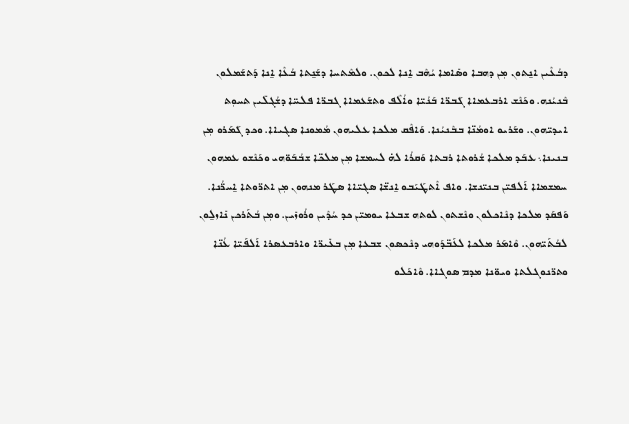ܕܒܳܥܶܝܢ ܐܢ̱ܬܘܢ ܡ݂ܢ ܕܗܒܐ ܘܣܺܐܡܐ ܝܳܗܶܒ ܐ̱ܢܐ ܠܟܘܢ. ܘܠܡܶܬܚܐ ܕܫܰܢ̱ܬܐ ܒܳܥܶܐ ܐ̱ܢܐ ܕܰܬܫܰܡܠܘܢ ܒܶܢܝܳܢܗ. ܘܟܰܢܶܫ ܐܪܒܥܡܐܐ ܓܰܒܪ̈ܐ ܒܰܢܳܝ̈ܐ ܘܐܳܠܶܦ ܘܬܫܰܥܡܐܐ ܓܒܪ̈ܐ ܦܠܚ̈ܐ ܕܫܳܓܠܺܝܢ ܬܚܘ݂ܬ ܐܝܕܝ̈ܗܘܢ. ܘܫܰܪܝܘ ܐܘܡܳܢ̈ܐ ܒܒܶܢܝܳܢܐ. ܘܰܐܦܶܩ ܡܠܟܐ ܥܠܝܗܘܢ ܡܳܡܘܢܐ ܣܓܝܐܐ. ܘܟܕ ܓܰܡܰܪܘ ܡ݂ܢ ܒܢܝܢܐ܆ ܥܒܰܕ ܡܠܟܐ ܫܳܪܘܬܐ ܪܒܬܐ ܘܰܩܪܳܐ ܠܗ̇ ܠܚܡܫܐ ܡ݂ܢ ܡܠܟ̈ܐ ܫܒܳܒܰܘ̈ܗܝ ܘܟܰܢܶܫܘ ܥܡܗܘܢ ܚܡܫܡܐܐ ܐܰܠܦܝ̈ܢ ܒܢܝ̈ܢܫܐ. ܘܐܦ ܐܶܬܛܰܝܰܒܘ ܐ̱ܢܫ̈ܐ ܣܓܝ̈ܐܐ ܣܛܰܪ ܡܢܗܘܢ ܡ݂ܢ ܐܬܪ̈ܘܬܐ ܐ̱ܚܪ̈ܳܢܐ. ܘܰܦܩܰܕ ܡܠܟܐ ܕܢܶܐܟܠܘܢ ܘܢܶܫܬܘܢ ܠܘܬܗ ܫܒܥܐ ܝܘܡܝ̈ܢ ܟܕ ܚܳܕܶܝܢ ܘܪܳܘܙܺܝܢ. ܘܡ݂ܢ ܒܳܬܰܪܟܢ ܢܺܐܙܠ̱ܘܢ ܠܒܳܬܰܝ̈ܗܘܢ. ܘܶܐܡܰܪ ܡܠܟܐ ܠܥܰܒ̈ܕܰܘܗܝ ܕܢܶܟܣܘܢ ܫܒܥܐ ܡ݂ܢ ܒܥܺܝܪ̈ܐ ܘܐܪܒܥܣܪܐ ܐܰܠܦܰܝ̈ܐ ܥܳܢ̈ܐ ܘܬܪ̈ܢܘܓܠܬܐ ܘܝܘ̈ܢܐ ܡܕܡ ܣܘܓܐܐ. ܘܶܐܟܰܠܘ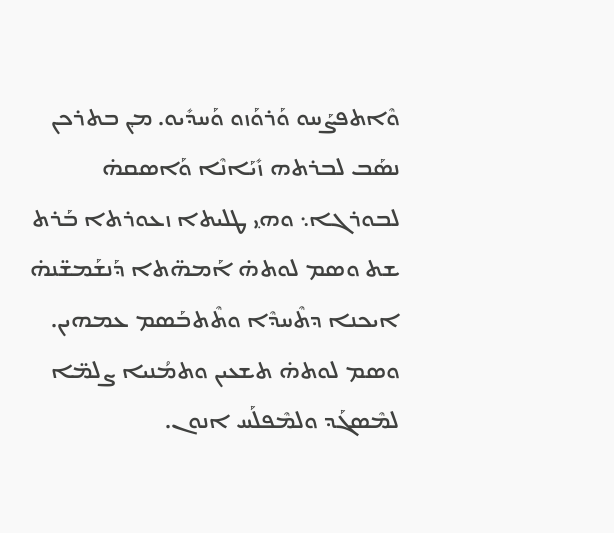ܘܶܐܬܦܨܰܚܘ ܘܰܪܘܰܙܘ ܘܰܚܕܺܝܘ. ܡ݂ܢ ܒܬܪܟܢ ܢܣܰܒ ܠܒܪܬܗ ܙܺܝܰܐܢܶܐ ܘܰܐܣܩܗ̇ ܠܒܘܪܓܐ܆ ܘܗ݂ܝ ܛܠܝܬܐ ܙܥܘܪܬܐ ܒܰܪܬ ܫܬ ܘܣܡ ܠܘܬܗ̇ ܐܰܡܗ̈ܬܐ ܕܰܢܫܰܡܫ̈ܢܗ̇ ܐܝܟܢܐ ܕܬܶܚܕܶܐ ܘܬܶܬܒܰܣܡ ܥܡܗܝܢ. ܘܣܡ ܠܘܬܗ̇ ܬܫܥܝܢ ܘܬܡܳܢܝܐ ܨܠܡ̈ܐ ܠܡܶܣܓܰܕ ܘܠܡܶܦܠܰܚ ܐܢܘܢ.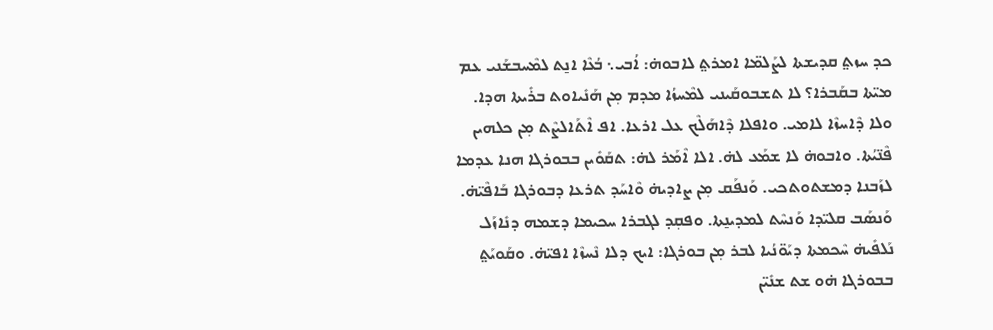ܟܕ ܚܙܬ݀ ܩܕܝܫܬܐ ܠܨܰܠܡ̈ܐ ܐܡܪܬ݀ ܠܐܒܘܗ̇: ܐܳܒܝ܆ ܒܳܥܶܐ ܐܢ̱ܬ ܠܡܶܚܒܫܰܢܝ ܥܡ ܡܝ̈ܬܐ ܒܩܰܒܪܐ؟ ܠܐ ܬܫܒܘܩܰܝܢܝ ܠܡܶܚܙܳܐ ܡܕܡ ܡ݂ܢ ܗܰܢܺܝܐܘܬ ܒܪܺܝܬܐ ܗܕܐ. ܘܠܐ ܕܶܐܚܙܶܐ ܠܐܡܝ. ܘܐܦܠܐ ܕܶܐܗܰܠܶܟ ܥܠ ܐܪܥܐ. ܐܦ ܐܶܬܰܐܠܨܶܬ ܡ݂ܢ ܟܠܗܝܢ ܦܶܢ̈ܝܳܬܐ. ܘܐܒܘܗ̇ ܠܐ ܫܡܰܥ ܠܗ̇. ܐܠܐ ܐܶܡܰܪ ܠܗ̇: ܬܩܰܘܺܝܢ ܒܒܘܪܓܐ ܗܢܐ ܥܕܡܐ ܠܙܰܒܢܐ ܕܡܫܬܘܬܟܝ. ܘܰܢܦܰܩ ܡ݂ܢ ܨܐܕܝܗ̇ ܘܶܐܚܰܕ ܬܪܥܐ ܕܒܘܪܓܐ ܒܰܐܦܶܝ̈ܗ̇. ܘܰܢܣܰܒ ܩܠܝ̈ܕܐ ܘܰܢܚܶܬ ܠܡܕܝܢ̱ܬܐ. ܘܦܩ݂ܕ ܠܓܒܪܐ ܚܟܝܡܐ ܕܫܡܗ ܕܢܺܐܙܰܠ ܢܰܠܦܺܝܗ̇ ܚܶܟܡܬܐ ܕܝܰܘ̈ܢܳܝܐ ܠܒܪ ܡ݂ܢ ܒܘܪܓܐ: ܐܝܟ ܕܠܐ ܢܶܚܙܶܐ ܐܦܝ̈ܗ̇. ܘܩܰܘܝܰܬ݀ ܒܒܘܪܓܐ ܗ̇ܘ ܫܬ ܫܢܺܝ̈ܢ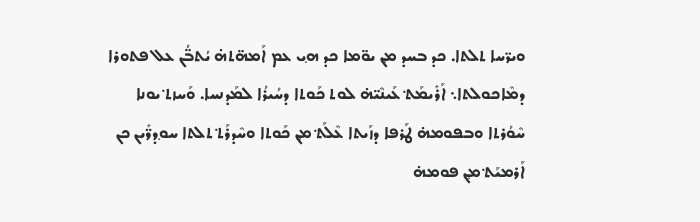ܘܝܪ̈ܚܐ ܬܠܬܐ. ܟܕ ܒܚܕ ܡ݂ܢ ܝܘ̈ܡܐ ܟܕ ܗ݂ܝ ܥܡ ܐܰܡܗ̈ܬܗ̇ ܝܳܬܒ̈ܳܢ ܥܠ ܦܬܘܪܐ ܕܡܶܐܟܘܠܬܐ܆ ܐܰܪܺܝܡܰܬ݀ ܥܰܝܢܶܝ̈ܗ̇ ܠܘܬ ܟܰܘܬܐ ܕܚܳܝܪܳܐ ܠܡܰܕܢܚܐ. ܘܰܚܙܬ݀ ܝܘܢܐ ܚܶܘܳܪܬܐ ܘܒܦܘܡܗ̇ ܛܰܪܦܐ ܕܙܰܝܬܐ ܥܶܠܰܬ݀ ܡ݂ܢ ܟܰܘܬܐ ܘܚܶܕܪܰܬ݀ ܬܠܬܐ ܚܘ݂ܕܪ̈ܺܝܢ ܟܢ ܐܰܪܡܝܰܬ݀ ܡ݂ܢ ܦܘܡܗ̇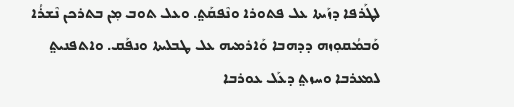ܠܛܰܪܦܐ ܕܙܰܝܬܐ ܥܠ ܦܬܘܪܐ ܘܢܶܦܩܰܬ݀. ܘܥܠ ܬܘܒ ܡ݂ܢ ܒܬܪܟܢ ܢܶܫܪܳܐ ܘܰܒܡܳܩܘ݂ܙܗ ܕܕܗܒܐ ܘܰܐܪܡܝܗ ܥܠ ܛܒܠܝܬܐ ܘܢܦܰܩ. ܘܐܬܦܢܝܬ݀ ܠܡܥܪܒܐ ܘܚܙܬ݀ ܕܥܰܠ ܥܘܪܒܐ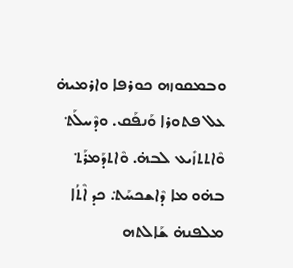ܘܒܡܩܘܙܗ ܟܘܪܦܐ ܘܐܪܡܝܗ̇ ܥܠ ܦܬܘܪܐ ܘܰܢܦܰܩ. ܘܕܶܚܠܰܬ݀ ܘܶܐܬܬܙܺܝܥ ܠܒܗ̇. ܘܶܐܬܕܰܡܪܰܬ݀ ܒܗ̇ܘ ܡܐ ܕܶܐܫܟܚܰܬ݀. ܟܕ ܐܶܬܳܐ ܡܠܦܢܗ̇ ܫܰܐܠܬܗ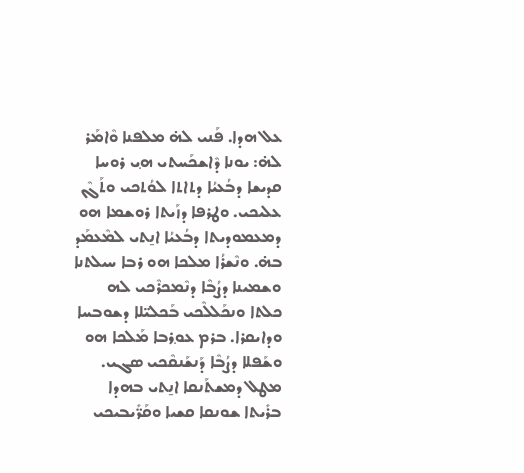ܥܠ ܗܕܐ. ܦܰܢܝ ܠܗ̇ ܡܠܦܢܐ ܘܶܐܡܰܪ ܠܗ̇: ܝܘܢܐ ܕܶܐܫܟܰܚܬܝ ܗ݂ܝ ܪܘܚܐ ܩܕܝܫܐ ܕܒܳܥܝܳܐ ܕܬܐܬܐ ܠܘܳܬܟܝ ܘܬܰܓܶܢ ܥܠܝܟܝ. ܘܛܪܦܐ ܕܙܰܝܬܐ ܪܘܫܡܐ ܗܘ ܕܡܥܡܘܕܝܬܐ ܕܒܳܥܝܳܐ ܐܢ̱ܬܝ ܠܡܶܥܡܰܕ ܒܗ̇. ܘܢܶܫܪܳܐ ܡܠܟܐ ܗܘ ܪܒܐ ܚܝܠܬܢܐ ܘܫܡܝܢܐ ܕܨܳܒܶܐ ܕܢܶܡܟܪܶܟܝ ܠܗ ܟܠܬܐ ܘܢܟܰܠܠܶܟܝ ܒܰܟܠܝ̈ܠܐ ܕܫܘܒܚܐ ܘܕܐܝܩܪܐ. ܒܪܡ ܥܘ݂ܪܒܐ ܡܰܠܟܐ ܗܘ ܘܫܰܦܠܐ ܕܨܳܒܶܐ ܕܰܢܫܰܢܩܶܟܝ ܣܓܝ. ܡܛܠ ܕܡܫܬܰܢܩܐ ܐܢ̱ܬܝ ܒܗܕܐ ܒܪܺܝܬܐ ܫܘܢܩܐ ܩܫܝܐ ܘܩܰܪ̈ܺܝܒܝܟܝ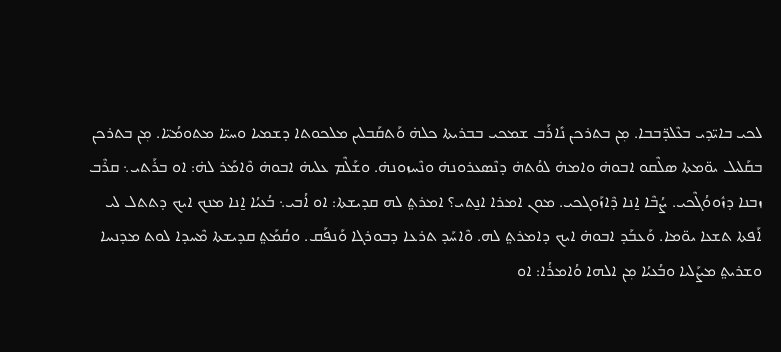ܠܟܝ ܒܐܝ̈ܕܝ ܒܥܶܠܕ̈ܒܒܐ. ܡ݂ܢ ܒܬܪܟܢ ܢܺܐܪܰܒ ܫܡܟܝ ܒܒܪܝܬܐ ܟܠܗ̇ ܘܰܬܩܰܒܠܝܢ ܡܠܟܘܬܐ ܕܫܡܝܐ ܘܚܝ̈ܐ ܡܬܘܡܳܝ̈ܐ. ܡ݂ܢ ܒܬܪܟܢ ܒܩܰܠܝܠ ܝܘ̈ܡܬܐ ܣܠܶܩܘ ܐܒܘܗ̇ ܘܐܡܗ̇ ܠܘܳܬܗ̇ ܕܢܶܣܥܪܘܢܗ̇ ܘܢܶܚܙܘܢܗ̇. ܘܫܰܠܶܡ ܥܠܝܗ̇ ܐܒܘܗ̇ ܘܶܐܡܰܪ ܠܗ̇: ܐܘ ܒܪܰܬܝ܆ ܩܪܶܒ ܙܒܢܐ ܕܙܽܘܘܳܓܶܟܝ. ܨܳܒܶܐ ܐ̱ܢܐ ܕܶܐܙܰܘܓܟܝ. ܡܘܢ ܐܡܪܐ ܐܢ̱ܬܝ؟ ܐܡܪܬ݀ ܠܗ ܩܕܝܫܬܐ: ܐܘ ܐܳܒܝ܆ ܒܳܥܝܳܐ ܐ̱ܢܐ ܡܢܟ ܐܝܟ ܕܬܬܠ ܠܝ ܐܰܦܬܐ ܬܫܥܐ ܝܘ̈ܡܐ. ܘܰܥܒܰܕ ܐܒܘܗ̇ ܐܝܟ ܕܐܡܪܬ݀ ܠܗ. ܘܶܐܚܰܕ ܬܪܥܐ ܕܒܘܪܓܐ ܘܰܢܦܰܩ. ܘܩܳܡܰܬ݀ ܩܕܝܫܬܐ ܡܶܚܕܐ ܠܘܬ ܡܕܢܚܐ ܘܫܪܝܬ݀ ܡܨܰܠܝܐ ܘܒܳܥܝܳܐ ܡ݂ܢ ܐܠܗܐ ܘܳܐܡܪܳܐ: ܐܘ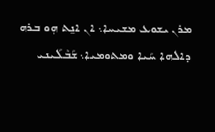ܡܪܢ ܝܫܘܥ ܡܫܝܚܐ܆ ܐܢ ܐܢ̱ܬ ܗ݂ܘ ܒܪܗ ܕܐܠܗܐ ܚܰܝܐ ܘܡܬܘܡܝܐ܆ ܫܰܒܶܠܰܝܢܝ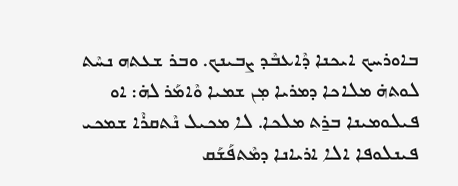ܒܐܘܪܚܟ ܐܝܟܢܐ ܕܶܐܥܒܶܕ ܨܒܝܢܟ. ܘܒܪ ܫܥܬܗ ܢܚܶܬ ܠܘܬܗ̇ ܡܠܐܟܐ ܕܡܪܝܐ ܡ݂ܢ ܫܡܝܐ ܘܶܐܡܰܪ ܠܗ̇: ܐܘ ܦܝܠܘܡܝܢܐ ܒܪ̱ܬ ܡܠܟܐ. ܠܐ ܡܟܝܠ ܢܶܬܩܪܶܐ ܫܡܟܝ ܦܝܢܠܘܦܐ ܐܠܐ ܐܪܝܐܢܐ ܕܡܶܬܦܰܫܰܩ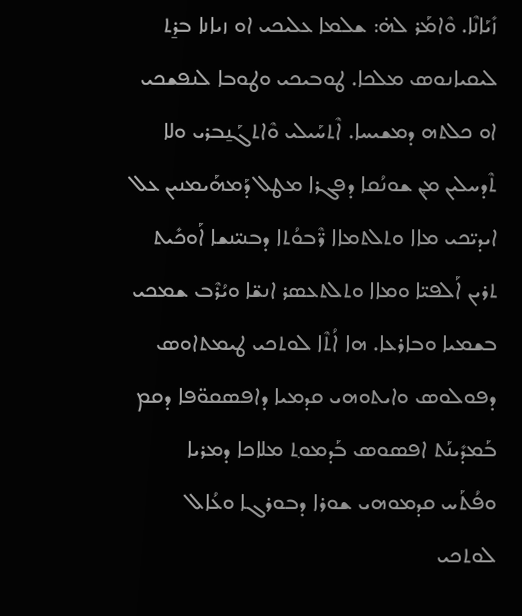ܙܺܝܰܐܢܶܐ. ܘܶܐܡܰܪ ܠܗ̇: ܫܠܡܐ ܥܠܝܟܝ ܐܘ ܙܝܐܢܐ ܒܪ̱ܬ ܠܝܩܝܐܢܘܣ ܡܠܟܐ. ܛܘܒܝܟܝ ܘܛܘܒܐ ܠܢܦܫܟܝ ܐܘ ܟܠܬܗ ܕܡܫܝܚܐ. ܐܶܬܚܰܝܠܝ ܘܶܐܬܓܰܢ̱ܒܪܝ ܘܠܐ ܬܶܕܚܠܝܢ ܡ݂ܢ ܫܘܢܳܩܐ ܕܦܓܪܐ ܡܛܠ ܕܰܡܗܰܝܡܢܝܢ ܥܠ ܐܝܕܝ̈ܟܝ ܡܐܐ ܘܬܠܬܡܐܐ ܪ̈ܶܒܘܳܬܐ ܕܒܢܝ̈ܢܫܐ ܐܰܘܟܺܝܬ ܬܪܝܢ ܐܰܠܦܝ̈ܐ ܘܡܐܐ ܘܬܠܬܥܣܪ ܐܢܫ̈ܐ ܘܝܳܪܶܒ ܫܡܟܝ ܒܫܡܝܐ ܘܒܐܪܥܐ. ܗܐ ܐܳܬܶܐ ܠܘܬܟܝ ܛܝܡܬܐܘܣ ܕܦܘܠܘܣ ܘܐܝܬܘܗܝ ܩܕܡܝܐ ܕܐܦܣܩܘ̈ܦܐ ܕܩܡ ܒܰܡܕܺܝܢܰܬ ܐܦܣܘܣ ܒܰܕܡܘ݂ܬ ܡܠܐܟܐ ܕܡܪܝܐ ܘܦܳܬܰܚ ܩܕܡܘܗܝ ܫܘܪܐ ܕܒܘܪܓܐ ܘܥܳܐܠ ܠܘܬܟܝ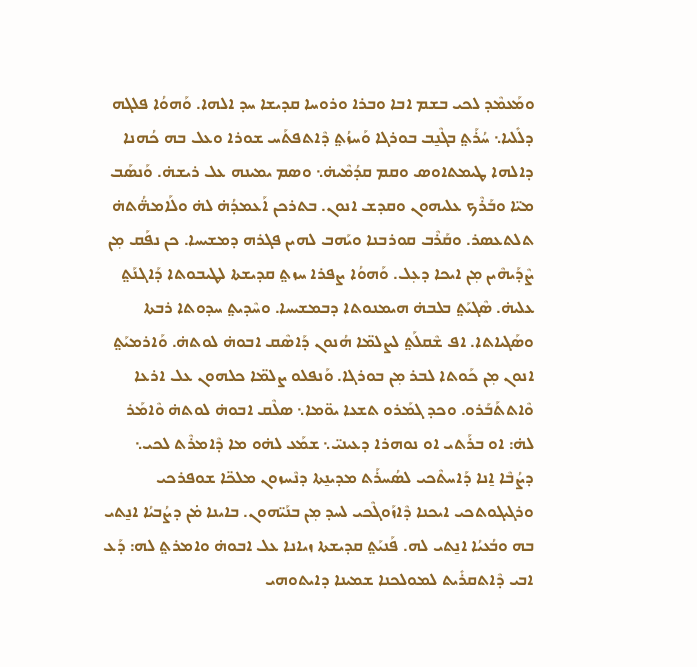ܘܡܰܥܡܶܕ ܠܟܝ ܒܫܡ ܐܒܐ ܘܒܪܐ ܘܪܘܚܐ ܩܕܝܫܐ ܚܕ ܐܠܗܐ. ܘܰܗܘܳܐ ܦܠܓܗ ܕܠܺܠܝܐ܆ ܚܳܪܰܬ݀ ܒܓܶܢ̱ܒ ܒܘܪܓܐ ܘܰܚܙܳܬ݀ ܕܶܐܬܦܬܰܚ ܫܘܪܐ ܘܥܠ ܒܗ ܟܳܗܢܐ ܕܐܠܗܐ ܛܝܡܬܐܘܣ ܘܩܡ ܩܕܳܡܶܝܗ̇܆ ܘܣܡ ܝܡܝܢܗ ܥܠ ܪܝܫܗ̇. ܘܰܢܣܰܒ ܡܝ̈ܐ ܘܒܰܪܶܟ ܥܠܝܗܘܢ ܘܩܕܫ ܐܢܘܢ. ܒܬܪܟܢ ܐܰܥܡܕܳܗ̇ ܠܗ̇ ܘܠܰܐܡܗ̈ܳܬܗ̇ ܬܠܬܥܣܪ. ܘܩܰܪܶܒ ܩܘܪܒܢܐ ܘܝܰܗܒ ܠܗܝܢ ܦܓܪܗ ܕܡܫܝܚܐ. ܟܢ ܢܦܰܩ ܡ݂ܢ ܨܶܕܰܝܗܶܝܢ ܡ݂ܢ ܐܝܟܐ ܕܥ݂ܠ. ܘܰܗܘܳܐ ܨܦܪܐ ܚܙܬ݀ ܩܕܝܫܬܐ ܠܛܝܒܘܬܐ ܕܰܐܓܢܰܬ݀ ܥܠܝܗ̇. ܣܶܓܝܰܬ݀ ܒܠܒܗ̇ ܗܝܡܢܘܬܐ ܕܒܡܫܝܚܐ. ܘܚܶܕܝܬ݀ ܚܕܘܬܐ ܪܒܬܐ ܘܣܰܓܝܐܬܐ. ܐܦ ܫܶܩܠܰܬ݀ ܠܨܠܡ̈ܐ ܗܳܢܘܢ ܕܰܐܣܶܩ ܐܒܘܗ̇ ܠܘܬܗ̇. ܘܰܐܪܡܝܰܬ݀ ܐܢܘܢ ܡ݂ܢ ܟܰܘܬܐ ܠܒܪ ܡ݂ܢ ܒܘܪܓܐ. ܘܰܢܦܠܘ ܨܠܡ̈ܐ ܟܠܗܘܢ ܥܠ ܐܪܥܐ ܘܶܐܬܬܰܒܰܪܘ. ܘܟܕ ܓܡܰܪܘ ܬܫܥܐ ܝܘ̈ܡܐ܆ ܣܠܶܩ ܐܒܘܗ̇ ܠܘܬܗ̇ ܘܶܐܡܰܪ ܠܗ̇: ܐܘ ܒܪܰܬܝ ܐܘ ܢܘܗܪܐ ܕܥܝܢܝ̈܆ ܫܡܰܥ ܠܗ̇ܘ ܡܐ ܕܶܐܡܪܶܬ ܠܟܝ܆ ܕܨܳܒܶܐ ܐ̱ܢܐ ܕܰܐܚܬܶܟܝ ܠܣܳܚܪܰܬ ܡܕܝܢ̱ܬܐ ܕܢܶܚܙܘܢ ܡܠܟ̈ܐ ܫܘܦܪܟܝ ܘܪܓܝܓܘܬܟܝ ܐܝܟܢܐ ܕܶܐܙܰܘܓܶܟܝ ܠܚܕ ܡ݂ܢ ܒܢܰܝ̈ܗܘܢ. ܒܐܝܢܐ ܡ̇ܢ ܕܨܳܒܝܳܐ ܐܢ̱ܬܝ ܒܗ ܘܒܳܥܝܳܐ ܐܢ̱ܬܝ ܠܗ. ܦܰܢܝܰܬ݀ ܩܕܝܫܬܐ ܙܝܐܢܐ ܥܠ ܐܒܘܗ̇ ܘܐܡܪܬ݀ ܠܗ: ܕܰܥ ܐܒܝ ܕܶܐܬܩܪܺܝܬ ܠܡܘܠܟܢܐ ܫܡܝܢܐ ܕܐܝܬܘܗܝ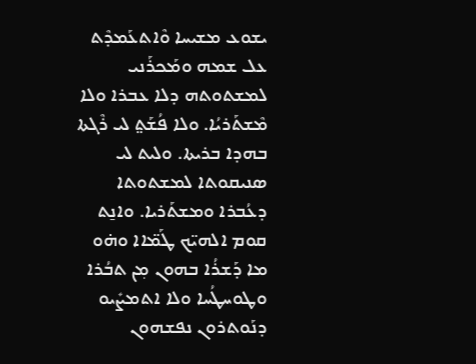ܝܫܘܥ ܡܫܝܚܐ ܘܶܐܬܥܰܡܕܶܬ ܥܠ ܫܡܗ ܘܡܰܟܪܰܢܝ ܠܡܫܬܘܬܗ ܕܠܐ ܥܒܪܐ ܘܠܐ ܡܶܫܬܰܪܝܳܐ. ܘܠܐ ܦܳܫܰܬ݀ ܠܝ ܪܶܓܬܐ ܒܗܕܐ ܒܪܝܬܐ. ܘܠܝܬ ܠܝ ܣܢܝܩܘܬܐ ܠܡܫܬܘܬܐ ܕܥܳܒܪܐ ܘܡܫܬܰܪܝܐ. ܘܐܢ̱ܬ ܩܘܡ ܐܠܗܝ̈ܟ ܛܰܡ̈ܐܐ ܘܗ̇ܘ ܡܐ ܕܰܫܪܳܐ ܒܗܘܢ ܡ݂ܢ ܬܒܳܪܐ ܘܛܘܚܛܳܚܐ ܘܠܐ ܐܬܡܨܺܝܘ ܕܢܰܘܬܪܘܢ ܢܦܫܗܘܢ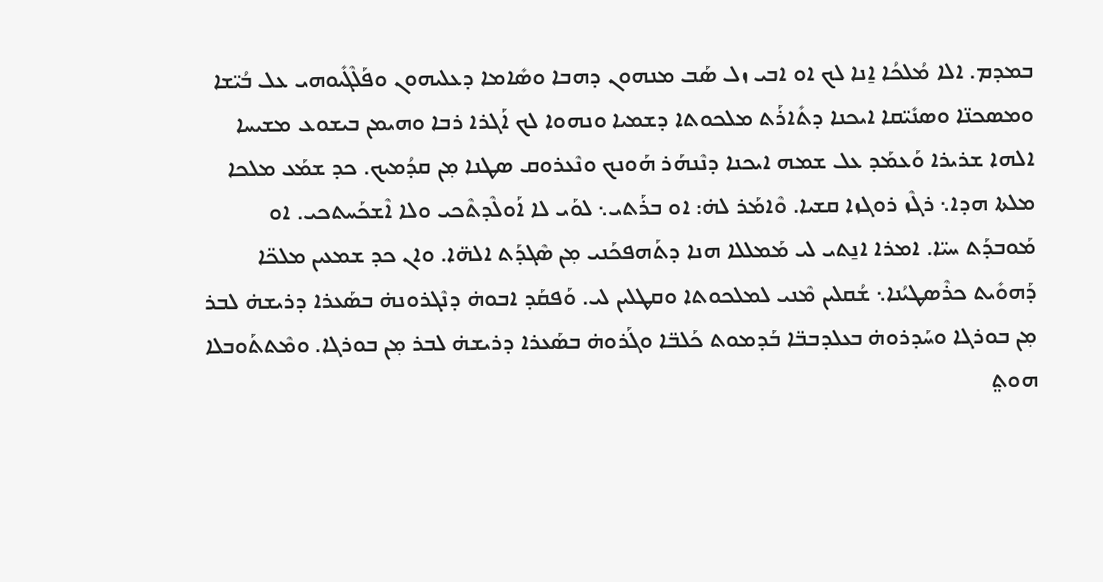ܒܡܕܡ. ܐܠܐ ܡܳܠܟܳܐ ܐ̱ܢܐ ܠܟ ܐܘ ܐܒܝ ܙܠ ܣܰܒ ܡܢܗܘܢ ܕܗܒܐ ܘܣܺܐܡܐ ܕܥܠܝܗܘܢ ܘܦܰܠܶܓܺܝܘܗܝ ܥܠ ܒܳܝ̈ܫܐ ܘܡܣܟܢ̈ܐ ܘܣܢܺܝ̈ܩܐ ܐܝܟܢܐ ܕܬܺܐܪܰܬ ܡܠܟܘܬܐ ܕܫܡܝܐ ܘܢܗܘܐ ܠܟ ܐܰܓܪܐ ܪܒܐ ܘܗܝܡܢ ܒܝܫܘܥ ܡܫܝܚܐ ܐܠܗܐ ܫܪܝܪܐ ܘܰܥܡܰܕ ܥܠ ܫܡܗ ܐܝܟܢܐ ܕܢܶܢܗܰܪ ܗܰܘܢܟ ܘܢܶܥܪܘܩ ܣܛܢܐ ܡ݂ܢ ܩܕܳܡܝܟ. ܟܕ ܫܡܰܥ ܡܠܟܐ ܡܠܬܐ ܗܕܐ܆ ܪܓܶܙ ܪܘܓܙܐ ܩܫܝܐ. ܘܶܐܡܰܪ ܠܗ̇: ܐܘ ܒܪܰܬܝ܆ ܠܘܰܝ ܠܐ ܐܰܘܠܶܕܬܶܟܝ ܘܠܐ ܐܶܫܟܰܚܬܟܝ. ܐܘ ܡܰܘܒܕܰܬ ܚܝ̈ܐ. ܐܡܪܐ ܐܢ̱ܬܝ ܠܝ ܡܰܡܠܠܐ ܗܢܐ ܕܬܰܗܦܟܰܢܝ ܡ݂ܢ ܣܶܓܕܰܬ ܐܠܗ̈ܐ. ܘܐܢ ܟܕ ܫܡܥܝܢ ܡܠܟ̈ܐ ܕܰܗܘܺܝܬ ܟܪܶܣܛܝܳܢܐ܆ ܫܳܩܠܝܢ ܡܶܢܝ ܠܡܠܟܘܬܐ ܘܩܛܠܝܢ ܠܝ. ܘܰܦܩܰܕ ܐܒܘܗ̇ ܕܢܶܓܪܘܢܗ̇ ܒܣܰܥܪܐ ܕܪܝܫܗ̇ ܠܒܪ ܡ݂ܢ ܒܘܪܓܐ ܘܚܰܕܪܘܗ̇ ܒܥܠܕܒܒ̈ܐ ܒܰܕܡܘܬ ܟܰܠܒ̈ܐ ܘܓܰܪܘܗ̇ ܒܣܰܥܪܐ ܕܪܝܫܗ̇ ܠܒܪ ܡ݂ܢ ܒܘܪܓܐ. ܘܡܶܬܬܰܘܒܠܐ ܗܘܬ݀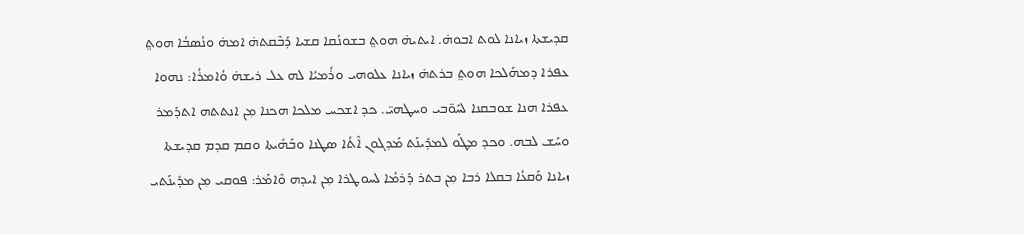ܩܕܝܫܬܐ ܙܝܐܢܐ ܠܘܬ ܐܒܘܗ̇. ܐܝܬܝܗ̇ ܗܘܬ݀ ܒܫܘܢܳܩܐ ܩܫܝܐ ܕܰܒܶܩܬܗ̇ ܐܡܗ̇ ܘܢܳܣܒܳܐ ܗܘܬ݀ ܥܦܪܐ ܕܡܗܰܠܟܐ ܗܘܬ݀ ܒܪܬܗ̇ ܙܝܐܢܐ ܥܠܘܗܝ ܘܪܳܡܝܳܐ ܠܗ ܥܠ ܪܝܫܗ̇ ܘܳܐܡܪܳܐ: ܢܗܘܐ ܥܦܪܐ ܗܢܐ ܫܘܒܩܢܐ ܠܚܰܘ̈ܒܝ ܘܚܛܗܝ̈. ܟܕ ܐܫܟܚ ܡܠܟܐ ܗܟܢܐ ܡ݂ܢ ܐܢܬܬܗ ܐܬܕܰܡܪ ܘܚܰܫ ܠܒܗ. ܘܟܕ ܡܛܰܘ ܠܡܕܺܝܢܰܬ ܡܰܕܓܘܢ ܐܶܬܳܐ ܣܛܢܐ ܘܒܰܗܺܝܬܐ ܘܩܡ ܩܕܡ ܩܕܝܫܬܐ ܙܝܐܢܐ ܘܰܩܥܳܐ ܒܩܠܐ ܪܒܐ ܡ݂ܢ ܒܬܪ ܕܰܪܡܳܐ ܠܚܘܛܪܐ ܡ݂ܢ ܐܝܕܗ ܘܶܐܡܰܪ: ܦܘܩܝ ܡ݂ܢ ܡܕܺܝܢܰܬܝ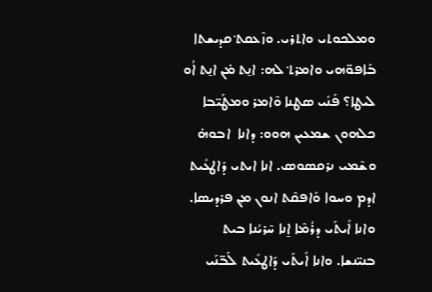ܘܡܠܟܘܬܝ ܘܐܬܪܝ. ܘܙܶܥܩܬ݀ ܩܕܝܫܬܐ ܒܰܐܦܘ̈ܗܝ ܘܐܡܪܬ݀ ܠܗ: ܐܢ̱ܬ ܡ̇ܢ ܐܢ̱ܬ ܐܳܘ ܠܝܛܐ؟ ܦܰܢܺܝ ܣܛܢܐ ܘܶܐܡܪ ܘܡܛܰܝ̈ܒܐ ܟܠܗܘܢ ܫܡܥܝܢ ܗܘܘ: ܕܐܢܐ  ܐܒܘܗ̇ ܘܫܶܡܝ ܢܪܩܣܘܣ. ܐܢܐ ܐܝܬܝ ܕܰܐܛܥܺܝܬ ܐܕܡ ܘܚܘܐ ܘܰܐܦܩܶܬ ܐܢܘܢ ܡ݂ܢ ܦܪܕܝܣܐ. ܘܐܢܐ ܐܺܝܬܰܝ ܕܪܳܡܶܐ ܐ̱ܢܐ ܚܶܪܝܳܢܐ ܒܝܬ ܒܢܝ̈ܢܫܐ. ܘܐܢܐ ܐܺܝܬܰܝ ܕܰܐܛܥܺܝܬ ܠܰܒ̈ܢܰܝ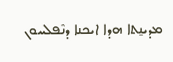ܡܕܝܢ̱ܬܐ ܗܕܐ ܐܝܟܢܐ ܕܢܶܦܠܚܘܢ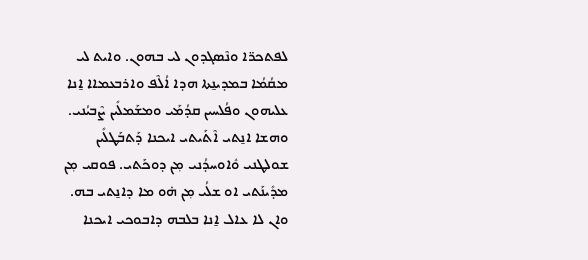ܠܦܬܟܪ̈ܐ ܘܢܶܣܓܕܘܢ ܠܝ ܒܗܘܢ. ܘܐܝܬ ܠܝ ܡܩܳܡܳܐ ܒܡܕܝܢ̱ܬܐ ܗܕܐ ܐܳܠܶܦ ܘܐܪܒܥܡܐܐ ܐ̱ܢܐ ܥܠܝܗܘܢ ܘܦܳܠܚܝܢ ܩܕܳܡܰܝ ܘܡܫܰܡܠܺܝܢ ܨܶܒܝܳܢܝ. ܘܗܫܐ ܐܢ̱ܬܝ ܐܶܬܰܝܬܝ ܐܝܟܢܐ ܕܰܬܒܰܛܠܺܝܢ ܫܘܠܛܢܝ ܘܽܐܘܚܕܳܢܝ ܡ݂ܢ ܕܘܟܰܬܝ. ܦܘܩܝ ܡ݂ܢ ܡܕܺܝܢܰܬܝ ܐܘ ܫܠܳܝ ܡ݂ܢ ܗ̇ܘ ܡܐ ܕܐܢ̱ܬܝ ܒܗ. ܘܐܢ ܠܐ ܥܐܠ ܐ̱ܢܐ ܒܠܒܗ ܕܐܒܘܟܝ ܐܝܟܢܐ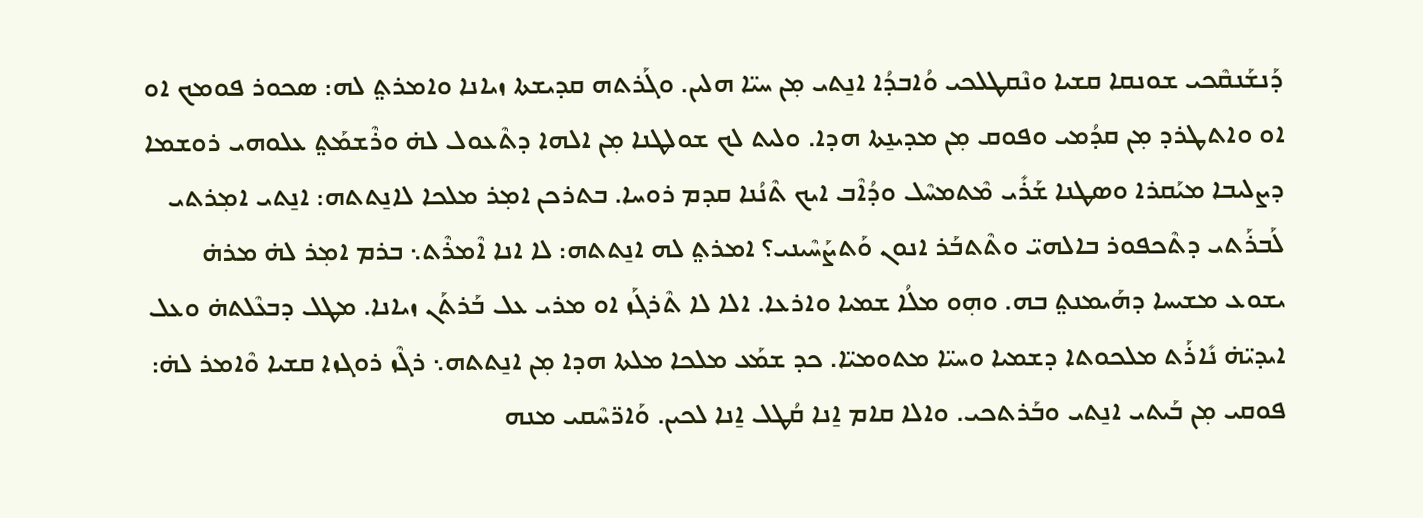ܕܰܢܫܰܢܩܶܟܝ ܫܘܢܩܐ ܩܫܝܐ ܘܢܶܩܛܠܟܝ ܘܳܐܒܕܳܐ ܐܢ̱ܬܝ ܡ݂ܢ ܚܝ̈ܐ ܗܠܝܢ. ܘܓܰܪܬܗ ܩܕܝܫܬܐ ܙܝܐܢܐ ܘܐܡܪܬ݀ ܠܗ: ܣܟܘܪ ܦܘܡܟ ܐܘ ܐܘ ܘܐܬܛܪܕ ܡ݂ܢ ܩܕܳܡܝ ܘܦܘܩ ܡ݂ܢ ܡܕܝܢ̱ܬܐ ܗܕܐ. ܘܠܝܬ ܠܟ ܫܘܠܛܢܐ ܡ݂ܢ ܐܠܗܐ ܕܬܶܥܘܠ ܠܗ̇ ܘܪܶܫܡܰܬ݀ ܥܠܘܗܝ ܪܘܫܡܐ ܕܨܠܝܒܐ ܡܝܰܩܪܐ ܘܣܛܢܐ ܫܰܪܺܝ ܡܶܬܡܚܶܠ ܘܕܳܐܶܒ ܐܝܟ ܬܶܢܳܢܐ ܩܕܡ ܪܘܚܐ. ܒܬܪܟܢ ܐܡ݂ܪ ܡܠܟܐ ܠܐܢ̱ܬܬܗ: ܐܢ̱ܬܝ ܐܡ݂ܪܬܝ ܠܰܒܪܰܬܝ ܕܬܶܟܦܘܪ ܒܐܠܗܝ̈ ܘܬܶܬܒܰܪ ܐܢܘܢ ܘܰܬܨܰܚܶܝܢܝ؟ ܐܡܪܬ݀ ܠܗ ܐܢ̱ܬܬܗ: ܠܐ ܐܢܐ ܐܶܡܪܶܬ܆ ܒܪܡ ܐܡ݂ܪ ܠܗ̇ ܡܪܗ̇ ܝܫܘܥ ܡܫܝܚܐ ܕܗܰܝܡܢܬ݀ ܒܗ. ܘܗ݂ܘ ܡܠܳܐ ܫܡܝܐ ܘܐܪܥܐ. ܐܠܐ ܠܐ ܬܶܪܓܰܙ ܐܘ ܡܪܝ ܥܠ ܒܰܪܬܰܢ ܙܝܐܢܐ. ܡܛܠ ܕܒܥܶܠܬܗ̇ ܘܥܠ ܐܝܕܝ̈ܗ̇ ܢܺܐܪܰܬ ܡܠܟܘܬܐ ܕܫܡܝܐ ܘܚܝ̈ܐ ܡܬܘܡܝ̈ܐ. ܟܕ ܫܡܰܥ ܡܠܟܐ ܡܠܬܐ ܗܕܐ ܡ݂ܢ ܐܢ̱ܬܬܗ܆ ܪܓܶܙ ܪܘܓܙܐ ܩܫܝܐ ܘܶܐܡܪ ܠܗ̇: ܦܘܩܝ ܡ݂ܢ ܒܰܝܬܝ ܐܢ̱ܬܝ ܘܒܰܪܬܟܝ. ܘܐܠܐ ܩܐܡ ܐ̱ܢܐ ܩܳܛܠ ܐ̱ܢܐ ܠܟܝܢ. ܘܰܐܪ̈ܚܶܩܝ ܡܢܗ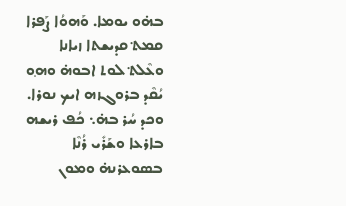ܒܗ̇ܘ ܝܘܡܐ. ܘܰܗܘܳܐ ܨܰܦܪܐ ܩܡܬ݀ ܩܕܝܫܬܐ ܙܝܐܢܐ ܘܥܶܠܬ݀ ܠܘܬ ܐܒܘܗ̇ ܘܗ݂ܘ ܝܳܩܶܕ ܒܪܘܓܙܗ ܐܝܟ ܢܘܪܐ. ܘܟܕ ܚܳܪ ܒܗ̇܆ ܟܳܦ ܪܝܫܗ ܒܐܪܥܐ ܘܫܰܪܺܝ ܪܳܢܶܐ ܒܣܘܥܪܢܗ̇ ܘܡܘܢ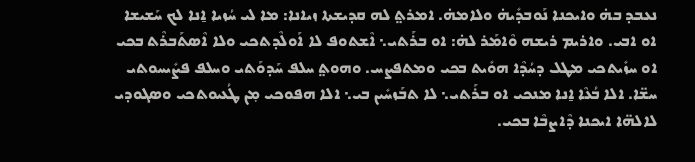ܢܥܒܕ ܒܗ̇ ܘܐܝܟܢܐ ܢܰܘܒܕܺܝܗ̇ ܘܠܐܡܗ̇. ܐܡܪܬ݀ ܠܗ ܩܕܝܫܬܐ ܙܝܐܢܐ: ܡܐ ܠܝ ܚܳܙܝܐ ܐ̱ܢܐ ܠܟ ܚܰܫܝܫܐ ܐܘ ܐܒܝ. ܘܐܪܝܡ ܪܝܫܗ ܘܶܐܡܰܪ ܠܗ̇: ܐܘ ܒܪܰܬܝ܆ ܐܶܫܬܘܦ ܠܐ ܐܰܘܠܶܕܬܟܝ ܘܠܐ ܐܶܣܬܰܒܪܶܬ ܒܟܝ ܐܘ ܚܙܺܝܬܟܝ ܡܛܠ ܕܚܳܕܶܐ ܗܘܺܝܬ ܒܟܝ ܘܡܬܦܨܚ. ܘܗܘܬ݀ ܚܠܦ ܚܰܕܘܰܬܝ ܘܚܠܦ ܦܨܺܝܚܘܬܝ ܚܫ̈ܐ. ܐܠܐ ܒܳܥܶܐ ܐ̱ܢܐ ܡܢܟܝ ܐܘ ܒܪܰܬܝ܆ ܠܐ ܬܒܰܙܚܺܝܢ ܒܝ܆ ܐܠܐ ܗܦܘܟܝ ܡ݂ܢ ܛܳܥܝܘܬܟܝ ܘܣܓܘܕܝ ܠܐܠܗ̈ܐ ܐܝܟܢܐ ܕܶܐܨܒܶܐ ܒܟܝ.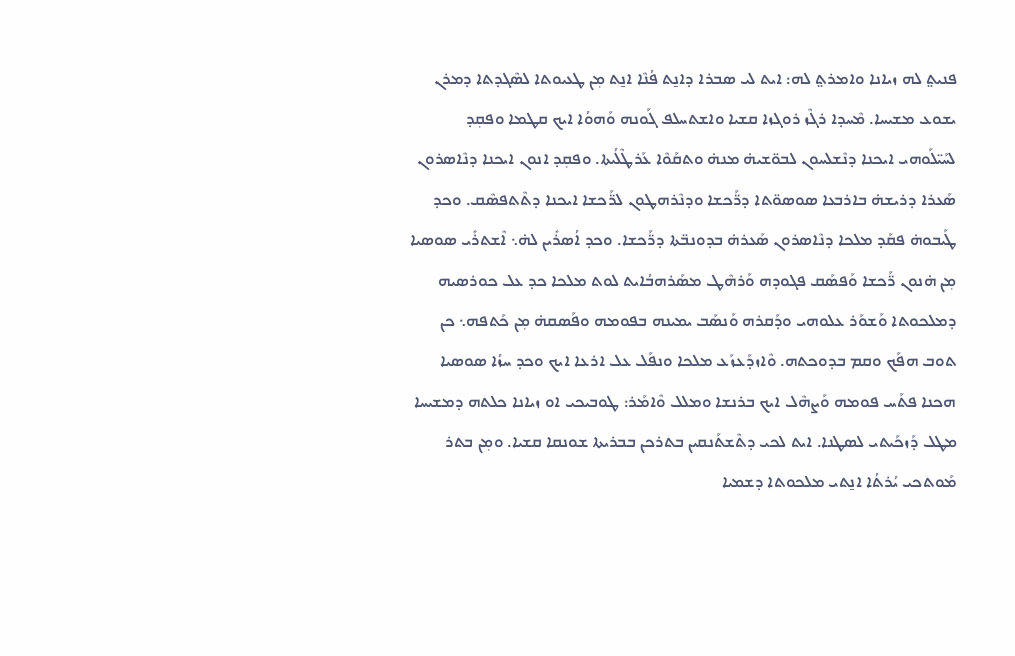ܦܢܝܬ݀ ܠܗ ܙܝܐܢܐ ܘܐܡܪܬ݀ ܠܗ: ܐܝܬ ܠܝ ܣܒܪܐ ܕܐܢ̱ܬ ܦܳܢܶܐ ܐܢ̱ܬ ܡ݂ܢ ܛܥܝܘܬܐ ܠܣܶܓܕܬܐ ܕܡܪܢ ܝܫܘܥ ܡܫܝܚܐ. ܡܶܚܕܐ ܪܓܶܙ ܪܘܓܙܐ ܩܫܝܐ ܘܐܫܬܚܠܦ ܓܰܘܢܗ ܘܰܗܘܳܐ ܐܝܟ ܩܛܡܐ ܘܦܩ݂ܕ ܠܚܰܝ̈ܠܰܘܗܝ ܐܝܟܢܐ ܕܢܶܫܠܚܘܢ ܠܒܘ̈ܫܝܗ̇ ܡܢܗ̇ ܘܬܩܰܘܶܐ ܥܰܪܛܶܠܳܝܬܐ. ܘܦܩ݂ܕ ܐܢܘܢ ܐܝܟܢܐ ܕܢܶܐܣܪܘܢ ܣܰܥܪܐ ܕܪܝܫܗ̇ ܒܐܪܒܥܐ ܣܘܣܘ̈ܬܐ ܕܪ̈ܰܟܫܐ ܘܕܢܶܪܗܛܘܢ ܠܪ̈ܰܟܫܐ ܐܝܟܢܐ ܕܬܶܬܦܣܶܩ. ܘܟܕ ܛܰܝܒܘܗ̇ ܦܩܰܕ ܡܠܟܐ ܕܢܶܐܣܪܘܢ ܣܰܥܪܗ̇ ܒܕܘܢܒ̈ܬܐ ܕܪ̈ܰܟܫܐ. ܘܟܕ ܐܳܣܪܺܝܢ ܠܗ̇܆ ܐܶܫܬܪܺܝ ܣܘܣܝܐ ܡ݂ܢ ܗ̇ܢܘܢ ܪ̈ܰܟܫܐ ܘܰܦܣܰܩ ܦܓܘܕܗ ܘܰܪܗܶܛ ܡܣܰܪܗܒܳܐܝܬ ܠܘܬ ܡܠܟܐ ܟܕ ܥܠ ܟܘܪܣܝܗ ܕܡܠܟܘܬܐ ܘܰܫܘܰܪ ܥܠܘܗܝ ܘܕܰܩܪܗ ܘܰܢܣܰܒ ܝܡܝܢܗ ܒܦܘܡܗ ܘܦܰܣܩܗ̇ ܡ݂ܢ ܟܰܬܦܗ܆ ܟܢ ܬܘܒ ܗܦܰܟ ܘܩܡ ܒܕܘܟܬܗ. ܘܶܐܙܕܰܥܙܰܥ ܡܠܟܐ ܘܢܦܰܠ ܥܠ ܐܪܥܐ ܐܝܟ ܘܟܕ ܚܙܳܐ ܣܘܣܝܐ ܗܟܢܐ ܦܬܰܚ ܦܘܡܗ ܘܰܨܗܶܠ ܐܝܟ ܒܪܢܫܐ ܘܡܠܠ ܘܶܐܡܰܪ: ܛܘܒܝܟܝ ܐܘ ܙܝܐܢܐ ܟܠܬܗ ܕܡܫܝܚܐ ܡܛܠ ܕܰܙܟܰܝܬܝ ܠܣܛܢܐ. ܐܝܬ ܠܟܝ ܕܬܶܫܬܰܢܩܝܢ ܒܬܪܟܢ ܒܒܪܝܬܐ ܫܘܢܩܐ ܩܫܝܐ. ܘܡ݂ܢ ܒܬܪ ܡܰܘܬܟܝ ܝܳܪܬܳܐ ܐܢ̱ܬܝ ܡܠܟܘܬܐ ܕܫܡܝܐ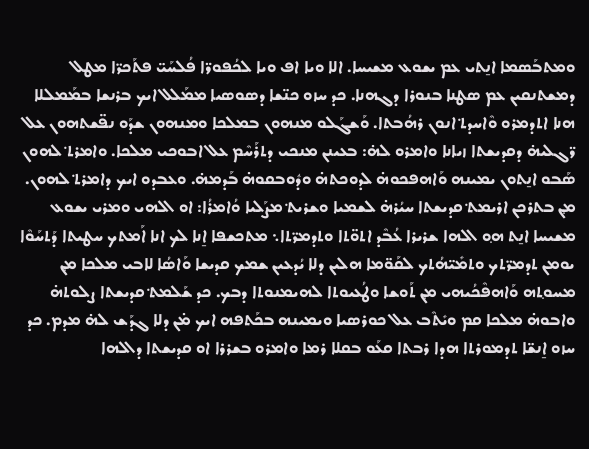ܘܡܬܒܰܣܡܐ ܐܢ̱ܬܝ ܥܡ ܝܫܘܥ ܡܫܝܚܐ. ܐܠܐ ܘܝܐ ܐܦ ܘܝܐ ܠܟܳܦܘܪ̈ܐ ܦܳܠܚܰܝ̈ ܦܬܰܟܪ̈ܐ ܡܛܠ ܕܡܫܬܢܩܝܢ ܥܡ ܣܛܢܐ ܒܢܘܪܐ ܕܓܗܢܐ. ܟܕ ܚܙܘ ܟܢ̈ܫܐ ܕܣܘܣܝܐ ܡܡܰܠܠ ܐܝܟ ܒܪܢܫܐ ܒܡܰܡܠܠܐ ܗܢܐ ܐܬܕܡܪܘ ܘܶܐܚܕܬ݀ ܐܢܘܢ ܪܗܳܒܬܐ. ܘܰܫܓܰܠܘ ܡܢܗܘܢ ܒܡܠܟܐ ܘܡܢܗܘܢ ܫܕܰܘ ܢܦ̈ܫܬܗܘܢ ܥܠ ܪ̈ܓܠܝܗ̇ ܕܩܕܝܫܬܐ ܙܝܐܢܐ ܘܐܡܪܘ ܠܗ̇: ܒܥܝܢܢ ܡܢܟܝ ܕܬܪܰܚܶܡ ܥܠ ܐܒܘܟܝ ܡܠܟܐ. ܘܐܡܪܬ݀ ܠܗܘܢ ܣܰܒܘ ܐܢ̱ܬܘܢ ܝܡܝܢܗ ܘܰܐܗܦܟܘܗ̇ ܠܕܘܟܬܗ̇ ܘܕܽܘܒܩܘܗ̇ ܒܰܕܡܗ̇. ܘܥܒܕܘ ܐܝܟ ܕܐܡܪܬ݀ ܠܗܘܢ. ܡ݂ܢ ܒܬܪܟܢ ܐܪܝܡܬ݀ ܩܕܝܫܬܐ ܚܝܳܪܗ̇ ܠܫܡܝܐ ܘܫܪܝܬ݀ ܡܨܰܠܝܐ ܘܳܐܡܪܳܐ: ܐܘ ܐܠܗܝ ܘܡܪܝ ܝܫܘܥ ܡܫܝܚܐ ܐܢ̱ܬ ܗ݂ܘ ܐܠܗܐ ܫܪܝܪܐ ܥܳܒܶܕ ܐܬܘ̈ܬܐ ܘܬܕܡܪ̈ܬܐ܆ ܡܬܟܫܦܐ ܐ̱ܢܐ ܠܟ ܐܢܐ ܐܰܡܬܟ ܚܛܝܬܐ ܕܰܬܚܰܘܶܐ ܝܘܡܢ ܬܕܡܪ̈ܬܟ ܘܬܡܺܝ̈ܗܳܬܟ ܠܩܰܘ̈ܡܐ ܗܠܝܢ ܕܠܐ ܝܳܕܥܝܢ ܫܡܟ ܩܕܝܫܐ ܘܰܐܣܳܐ ܠܐܒܝ ܡܠܟܐ ܡ݂ܢ ܡܚܘ݂ܬܗ ܘܰܐܗܦܶܟܳܝܗܝ ܡ݂ܢ ܬܰܘܫܐ ܘܛܳܥܝܘܬܐ ܠܗܝܡܢܘܬܐ ܕܒܟ. ܟܕ ܫܰܠܡܬ݀ ܩܕܝܫܬܐ ܨܠܘܬܗ̇ ܘܐܒܘܗ̇ ܡܠܟܐ ܩܡ ܘܝܺܬܶܒ ܥܠ ܟܘܪܣܝܐ ܘܝܡܝܢܗ ܒܟܰܬܦܗ ܐܝܟ ܡ̇ܢ ܕܠܐ ܓܕܰܫ ܠܗ̇ ܡܕܡ. ܟܕ ܚܙܘ ܐ̱ܢܫ̈ܐ ܬܕܡܘܪܬܐ ܗܕܐ ܪܒܬܐ ܩܥܰܘ ܒܩܠܐ ܪܡܐ ܘܐܡܪܘ ܒܫܪܪܐ ܐܘ ܩܕܝܫܬܐ ܕܐܠܗܐ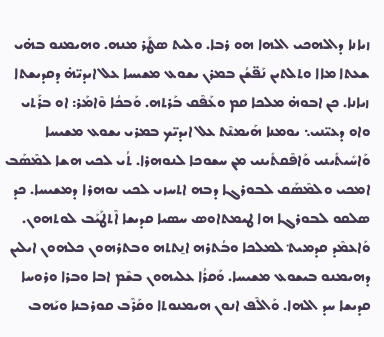ܙܝܐܢܐ ܕܐܠܗܟܝ ܐܠܗܐ ܗܘ ܪܒܐ. ܘܠܝܬ ܣܛܰܪ ܡܢܗ. ܘܗܝܡܢܘ ܒܗ̇ܝ ܫܥܬܐ ܡܐܐ ܘܬܠܬܝܢ ܢܰܦ̈ܫܳܢ ܒܡܪܢ ܝܫܘܥ ܡܫܝܚܐ ܥܠ ܐܝܕܝ̈ܗ̇ ܕܩܕܝܫܬܐ ܙܝܐܢܐ. ܟܢ ܐܒܘܗ̇ ܡܠܟܐ ܩܡ ܘܥܰܦܶܩ ܒܰܪܬܗ. ܘܰܒܟܳܐ ܘܶܐܡܰܪ: ܐܘ ܒܪܰܬܝ ܘܐܘ ܕܥܝ̈ܢܝ܆ ܝܘܡܢܐ ܗܰܝܡܢܶܬ ܥܠ ܐܝܕܝ̈ܟ ܒܡܪܝ ܝܫܘܥ ܡܫܝܚܐ ܘܰܐܚܺܝܬܺܝܢܝ ܘܰܐܦܶܩܬܺܝܢܝ ܡ݂ܢ ܚܫܘܟܐ ܠܢܘܗܪܐ. ܬܳܝ ܠܟܝ ܗܫܐ ܠܡܶܣܰܒ ܐܡܟܝ ܘܠܡܶܣܰܩ ܠܒܘܪܓܐ ܕܒܗ ܐܬܚܙܝ ܠܟܝ ܢܘܗܪܐ ܕܡܫܝܚܐ. ܟܕ ܣܠܩܘ ܠܒܘܪܓܐ ܗܐ ܛܝܡܬܐܘܣ ܚܣܝܐ ܩܕܝܫܐ ܐܶܬܛܰܝܰܒ ܠܘܬܗܘܢ. ܘܰܐܥܡܶܕ ܩܕܡܝܬ݀ ܠܡܠܟܐ ܘܒܳܬܪܗ ܐܢ̱ܬܬܗ ܘܒܬܪܗܘܢ ܟܠܗܘܢ ܐܝܠܝܢ ܕܗܝܡܢܘ ܒܝܫܘܥ ܡܫܝܚܐ. ܘܰܩܪܳܐ ܥܠܝܗܘܢ ܒܫܶܡ ܐܒܐ ܘܒܪܐ ܘܪܘܚܐ ܩܕܝܫܐ ܚܕ ܐܠܗܐ. ܘܰܐܠܶܦ ܐܢܘܢ ܗܝܡܢܘܬܐ ܘܩܰܪܶܒ ܩܘܪܒܢܐ ܘܝܰܗܒ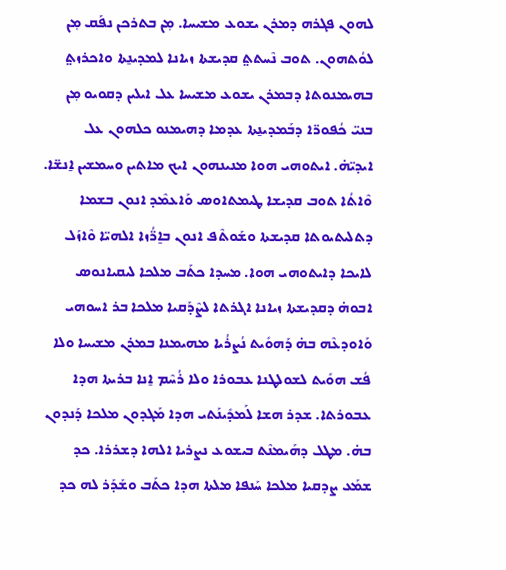ܠܗܘܢ ܦܓܪܗ ܕܡܪܢ ܝܫܘܥ ܡܫܝܚܐ. ܡ݂ܢ ܒܬܪܟܢ ܢܦܰܩ ܡ݂ܢ ܠܘܳܬܗܘܢ. ܬܘܒ ܢܶܚܬܬ݀ ܩܕܝܫܬܐ ܙܝܐܢܐ ܠܡܕܝܢ̱ܬܐ ܘܐܟܪܙܬ݀ ܒܗܝܡܢܘܬܐ ܕܒܡܪܢ ܝܫܘܥ ܡܫܝܚܐ ܥܠ ܐܝܠܝܢ ܕܩܘܝܘ ܡ݂ܢ ܒܢܝ̈ ܟܳܦܘܪ̈ܐ ܕܒܰܡܕܝܢ̱ܬܐ ܥܕܡܐ ܕܗܝܡܢܘ ܟܠܗܘܢ ܥܠ ܐܝܕܝ̈ܗ̇. ܐܝܬܘܗܝ ܗܘܐ ܡܢܝܢܗܘܢ ܐܝܟ ܡܐܬܝܢ ܘܚܡܫܝܢ ܐ̱ܢܫ̈ܐ. ܘܶܐܬܳܐ ܬܘܒ ܩܕܝܫܐ ܛܝܡܬܐܘܣ ܘܰܐܥܡܶܕ ܐܢܘܢ ܒܫܡܐ ܕܬܠܝܬܝܘܬܐ ܩܕܝܫܬܐ ܘܫܰܘܬܶܦ ܐܢܘܢ ܒܐ̱ܪ̈ܳܙܐ ܐܠܗܝ̈ܐ ܘܶܐܙܰܠ ܠܐܝܟܐ ܕܐܝܬܘܗܝ ܗܘܐ. ܡܚܕܐ ܟܬܰܒ ܡܠܟܐ ܠܝܩܝܐܢܘܣ ܐܒܘܗ̇ ܕܩܕܝܫܬܐ ܙܝܐܢܐ ܐܓܪܬܐ ܠܨܶܕܰܩܝܐ ܡܠܟܐ ܒܪ ܐܚܘܗܝ ܘܰܐܘܕܥܶܗ ܒܗ̇ ܕܰܗܘܺܝܬ ܢܳܨܪܳܝܐ ܡܗܝܡܢܐ ܒܡܪܢ ܡܫܝܚܐ ܘܠܐ ܦܳܫ ܗܘܺܝܬ ܠܫܘܠܛܢܐ ܥܒܘܪܐ ܘܠܐ ܪܳܚܶܡ ܐ̱ܢܐ ܒܪܝܬܐ ܗܕܐ ܥܒܘܪܬܐ. ܫܕܪ ܗܫܐ ܠܰܡܕܺܝܢܰܬܝ ܗܕܐ ܡܰܓܕܘܢ ܡܠܟܐ ܕܰܢܕܘܢ ܒܗ̇. ܡܛܠ ܕܗܰܝܡܢܶܬ ܒܝܫܘܥ ܢܨܪܝܐ ܐܠܗܐ ܕܫܪܪܐ. ܟܕ ܫܡܰܥ ܨܕܩܝܐ ܡܠܟܐ ܚܰܢܦܐ ܡܠܬܐ ܗܕܐ ܟܬܰܒ ܘܫܰܕܰܪ ܠܗ ܟܕ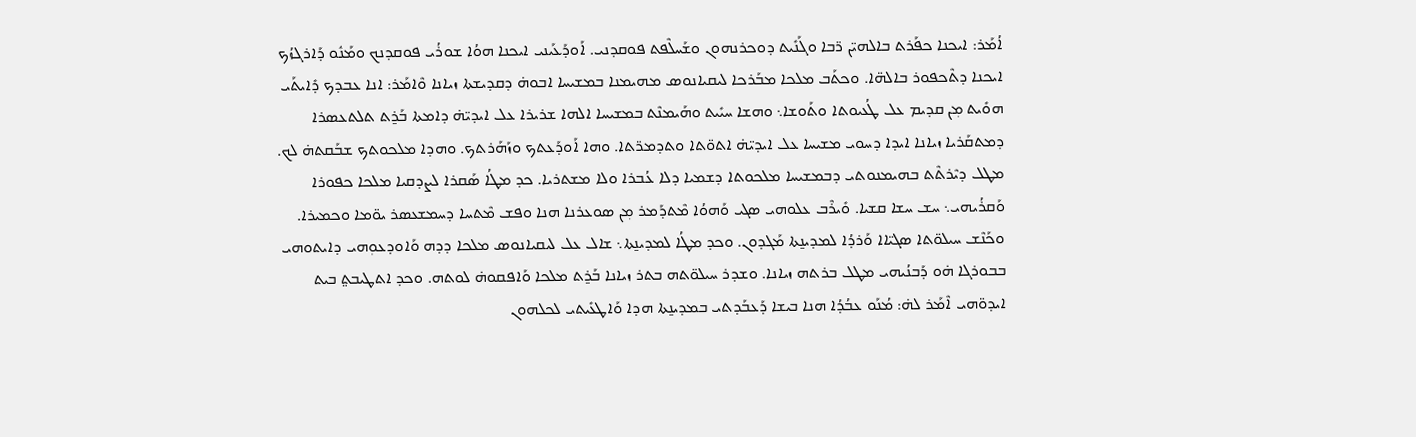ܐܳܡܰܪ: ܐܝܟܢܐ ܟܦܰܪܬ ܒܐܠܗܝ̈ܢ ܪ̈ܒܐ ܘܓܰܢܺܝܬ ܕܘܟܪܢܗܘܢ ܘܫܰܚܠܶܦܬ ܦܘܩܕܢܝ. ܐܰܘܕܰܥܰܝܢܝ ܐܝܟܢܐ ܗܘܳܐ ܫܘܪܳܝ ܦܘܩܕܢܟ ܘܡܰܢܽܘ ܕܰܐܪܓܙܳܟ ܐܝܟܢܐ ܕܬܶܟܦܘܪ ܒܐܠܗ̈ܐ. ܘܟܬܰܒ ܡܠܟܐ ܡܒܰܪܟܐ ܠܝܩܝܐܢܘܣ ܡܗܝܡܢܐ ܒܡܫܝܚܐ ܐܒܘܗ̇ ܕܩܕܝܫܬܐ ܙܝܐܢܐ ܘܶܐܡܰܪ: ܐܢܐ ܥܒܕܟ ܕܺܐܝܬܰܝ ܗܘܺܝܬ ܡ݂ܢ ܩܕܝܡ ܥܠ ܛܳܥܝܘܬܐ ܘܬܰܘܫܐ܆ ܘܗܫܐ ܚܝܺܝܬ ܘܗܰܝܡܢܶܬ ܒܡܫܝܚܐ ܐܠܗܐ ܫܪܝܪܐ ܥܠ ܐܝܕܝ̈ܗ̇ ܕܐܡܬܐ ܒܰܪ̱ܬ ܬܠܬܥܣܪܐ ܕܡܬܩܰܪܝܐ ܙܝܐܢܐ ܐܝܕܐ ܕܚܘܝ ܡܫܝܚܐ ܥܠ ܐܝܕܝ̈ܗ̇ ܐܬܘ̈ܬܐ ܘܬܕܡܪ̈ܬܐ. ܘܗܐ ܐܰܘܕܰܥܬܟ ܘܙܰܗܰܪܬܟ. ܘܗܕܐ ܡܠܟܘܬܟ ܫܒܰܩܬܗ̇ ܠܟ. ܡܛܠ ܕܝܶܪܬܶܬ ܒܗܝܡܢܘܬܝ ܕܒܡܫܝܚܐ ܡܠܟܘܬܐ ܕܫܡܝܐ ܕܠܐ ܥܳܒܪܐ ܘܠܐ ܡܫܬܪܝܐ. ܟܕ ܡܛܳܐ ܣܰܩܪܐ ܠܨܕܩܝܐ ܡܠܟܐ ܟܦܘܪܐ ܘܰܩܪܳܝܗܝ܆ ܚܫ ܚܫܐ ܩܫܝܐ. ܘܺܝܪܶܒ ܥܠܘܗܝ ܣܓܝ ܘܰܗܘܳܐ ܡܶܬܕܰܡܪ ܡ݂ܢ ܣܘܥܪܢܐ ܗܢܐ ܘܦܫ ܡܶܬܚܐ ܕܚܡܫܥܣܪ ܝܘ̈ܡܐ ܘܟܡܝܪܐ. ܘܟܰܢܶܫ ܚܝܠܘ̈ܬܐ ܣܓܝ̈ܐܐ ܘܰܪܕܳܐ ܠܡܕܝܢ̱ܬܐ ܡܰܓܕܘܢ. ܘܟܕ ܡܛܳܐ ܠܡܕܝܢ̱ܬܐ܆ ܫܐܠ ܥܠ ܠܝܩܝܐܢܘܣ ܡܠܟܐ ܕܕܗ ܘܰܐܘܕܥܘ݂ܗܝ ܕܐܝܬܘܗܝ ܒܒܘܪܓܐ ܗ̇ܘ ܕܰܒܢܳܝܗܝ ܡܛܠ ܒܪܬܗ ܙܝܐܢܐ. ܘܫܕܪ ܚܝܠܘ̈ܬܗ ܒܬܪ ܙܝܐܢܐ ܒܰܪ̱ܬ ܡܠܟܐ ܘܰܐܦܩܘܗ̇ ܠܘܬܗ. ܘܟܕ ܐܬܛܝܒܬ݀ ܒܝܬ ܐܝܕܘ̈ܗܝ ܐܶܡܰܪ ܠܗ̇: ܡܳܢܰܘ ܥܒܳܕܳܐ ܗܢܐ ܒܝܫܐ ܕܰܥܒܰܕܬܝ ܒܡܕܝܢ̱ܬܐ ܗܕܐ ܘܰܐܛܥܺܝܬܝ ܠܟܠܗܘܢ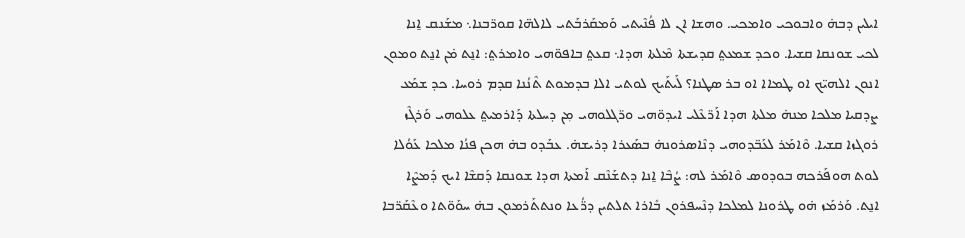ܐܝܠܝܢ ܕܒܗ̇ ܘܐܒܘܟܝ ܘܐܡܟܝ. ܘܗܫܐ ܐܢ ܠܐ ܦܳܢܶܝܬܝ ܘܰܡܩܰܪܒܰܬܝ ܠܐܠܗ̈ܐ ܩܘܪ̈ܒܢܐ܆ ܡܫܰܢܩ ܐ̱ܢܐ ܠܟܝ ܫܘܢܩܐ ܩܫܝܐ. ܘܟܕ ܫܡܥܬ݀ ܩܕܝܫܬܐ ܡܶܠܬܐ ܗܕܐ܆ ܩܥܬ݀ ܒܐܦܘ̈ܗܝ ܘܐܡܪܬ݀: ܐܢ̱ܬ ܡ̇ܢ ܐܢ̱ܬ ܘܡܘܢ ܐܢܘܢ ܐܠܗܝ̈ܟ ܐܘ ܛܡܐܐ ܐܘ ܒܪ ܣܛܢܐ؟ ܠܰܝܬܰܝܟ ܠܘܬܝ ܐܠܐ ܒܕܡܘܬ ܬܶܢܳܢܐ ܩܕܡ ܪܘܚܐ. ܟܕ ܫܡܰܥ ܨܕܩܝܐ ܡܠܟܐ ܡܢܗ̇ ܡܠܬܐ ܗܕܐ ܐܰܪ̈ܥܶܠܝ ܐܝܕܘ̈ܗܝ ܘܪ̈ܓܠܘܗܝ ܡ݂ܢ ܕܚܠܬܐ ܕܰܐܪܡܝܬ݀ ܥܠܘܗܝ ܘܰܪܓܶܙ ܪܘܓܙܐ ܩܫܝܐ. ܘܶܐܡܰܪ ܠܥܰܒ̈ܕܘܗܝ ܕܢܶܐܣܪܘܢܗ̇ ܒܣܰܥܪܐ ܕܪܝܫܗ̇. ܥܒܰܕܘ ܒܗ̇ ܗܟܢ ܦܢܳܐ ܡܠܟܐ ܥܰܘܳܠܐ ܠܘܬ ܗܘܦܰܪܟܗ ܒܘܕܘܣ ܘܶܐܡܰܪ ܠܗ: ܨܳܒܶܐ ܐ̱ܢܐ ܕܬܫܰܢܶܩ ܐܰܡܬܐ ܗܕܐ ܫܘܢܩܐ ܕܰܩܫܶܐ ܐܝܟ ܕܰܡܨܶܐ ܐܢ̱ܬ. ܘܰܪܡܰܙ ܗ̇ܘ ܛܪܘܢܐ ܠܡܠܟܐ ܕܢܶܚܦܪܘܢ ܒܺܐܪܐ ܬܠܬܝܢ ܕܪ̈ܳܥܐ ܘܢܬܬܰܪܡܘܢ ܒܗ̇ ܚܘܰܘ̈ܬܐ ܘܥܶܩܰܪ̈ܒܐ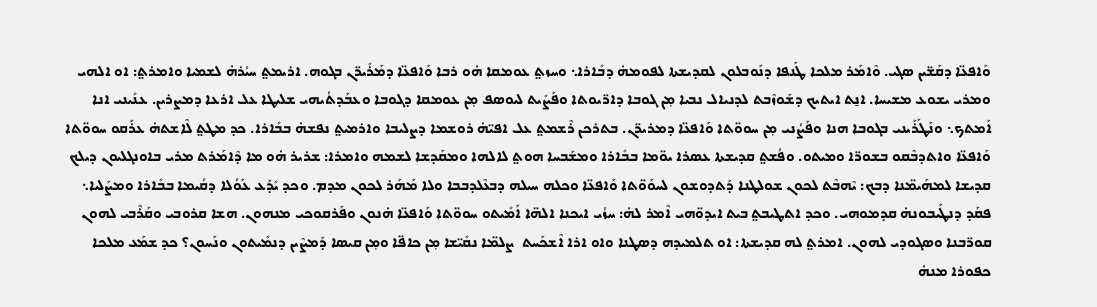ܘܰܐܦܥ̈ܐ ܕܩܰܫ̈ܝܢ ܣܓܝ. ܘܶܐܡܰܪ ܡܠܟܐ ܛܰܢܦܐ ܕܢܰܘܒܠܘܢ ܠܩܕܝܫܬܐ ܠܦܘܡܗ̇ ܕܒܺܐܪܐ܆ ܘܚܙܬ݀ ܥܘܡܩܐ ܗ̇ܘ ܪܒܐ ܘܰܐܦܥ̈ܐ ܕܡܰܪܺܝܪ̈ܢ ܒܓܘܗ. ܐܪܝܡܬ݀ ܚܝܳܪܗ̇ ܠܫܡܝܐ ܘܐܡܪܬ݀: ܐܘ ܐܠܗܝ ܘܡܪܝ ܝܫܘܥ ܡܫܝܚܐ. ܐܢ̱ܬ ܐܝܬܝܟ ܕܫܰܘܙܶܒܬ ܠܕܢܝܐܠ ܢܒܝܐ ܡ݂ܢ ܓܘܒܐ ܕܐܪ̈ܝܘܬܐ ܘܦܰܨܺܝܬ ܠܝܘܣܦ ܡ݂ܢ ܥܘܡܩܐ ܕܓܘܒܐ ܘܥܒܰܕܬܳܝܗܝ ܫܠܝܛܐ ܥܠ ܐܪܥܐ ܕܡܨܪܝܢ. ܥܢܺܝܢܝ ܐܢܐ ܐܰܡܬܟ܆ ܘܢܰܛܰܪܰܝܢܝ ܒܓܘܒܐ ܗܢܐ ܘܦܰܨܳܢܝ ܡ݂ܢ ܚܘܘ̈ܬܐ ܘܰܐܦܥ̈ܐ ܕܡܪܝܪ̈ܢ. ܒܬܪܟܢ ܪܶܫܡܬ݀ ܥܠ ܐܦܝ̈ܗ̇ ܪܘܫܡܐ ܕܨܠܝܒܐ ܘܐܪܡܝܬ݀ ܢܦܫܗ̇ ܒܒܺܐܪܐ. ܟܕ ܡܛܬ݀ ܠܶܐܫܬܗ̇ ܥܪܰܩܘ ܚܘܘ̈ܬܐ ܘܰܐܦܥ̈ܐ ܘܐܬܕܒܶܩܘ ܒܫܘܪ̈ܐ ܘܡܝܬܘ. ܘܦܳܫܬ݀ ܩܕܝܫܬܐ ܥܣܪܐ ܝܘ̈ܡܐ ܒܒܺܐܪܐ ܘܡܫܰܒܚܐ ܗܘܬ݀ ܠܐܠܗܐ ܘܡܩܰܕܫܐ ܠܫܡܗ ܘܐܡܪܐ: ܫܪܝܪ ܗ̇ܘ ܡܐ ܕܶܐܡܰܪܬ ܡܪܝ ܒܐܘܢܓܠܝܘܢ ܕܝܠܟ ܩܕܝܫܐ ܠܡܗܰܝܡ̈ܢܐ ܕܒܟ: ܝܶܗܒܶܬ ܠܟܘܢ ܫܘܠܛܢܐ ܕܰܬܕܘܫܘܢ ܠܚܘܰܘ̈ܬܐ ܘܰܐܦܥ̈ܐ ܘܟܠܗ ܚܝܠܗ ܕܒܥܶܠܕܒܒܐ ܘܠܐ ܡܰܗܰܪ ܠܟܘܢ ܡܕܡ. ܘܟܕ ܝܺܕܰܥ ܥܰܘܳܠܐ ܕܩܳܝܡܐ ܒܒܺܐܪܐ ܘܡܨܰܠܝܐ܆ ܦܩܰܕ ܕܢܛܰܝܒܘܢܗ̇ ܩܕܡܘܗܝ. ܘܟܕ ܐܬܛܝܒܬ݀ ܒܝܬ ܐܝܕܘ̈ܗܝ ܐܶܡܪ ܠܗ̇: ܚܙܳܝ ܐܝܟܢܐ ܐܠܗ̈ܐ ܐܰܡܺܝܬܘ ܚܘܘ̈ܬܐ ܘܰܐܦܥ̈ܐ ܗ̇ܢܘܢ ܘܦܰܪܩܘܟܝ ܡܢܗܘܢ. ܗܫܐ ܩܪܘܒܝ ܘܩܰܪܶܒܝ ܠܗܘܢ ܩܘܪ̈ܒܢܐ ܘܣܓܘܕܝ ܠܗܘܢ. ܐܡܪܬ݀ ܠܗ ܩܕܝܫܬܐ: ܐܘ ܬܠܡܝܕܗ ܕܣܛܢܐ ܘܐܘ ܐܪܐ ܐܶܫܟܰܚܬ  ܨܠܡ̈ܐ ܢܩܺܝ̈ܫܐ ܡ݂ܢ ܟܐܦ̈ܐ ܘܡ݂ܢ ܩܝܣܐ ܕܰܡܨܶܝܢ ܕܢܡܺܝܬܘܢ ܘܢܰܚܘܢ؟ ܟܕ ܫܡܰܥ ܡܠܟܐ ܟܦܘܪܐ ܡܢܗ̇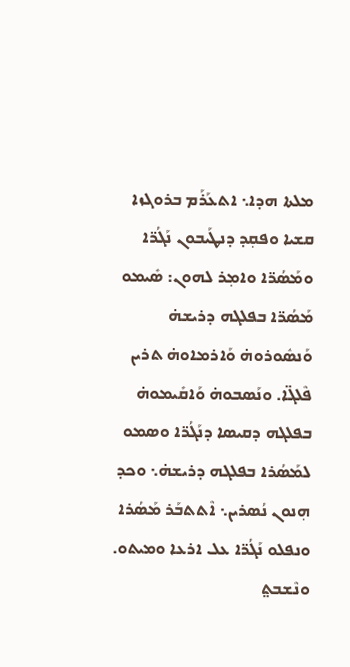ܡܠܬܐ ܗܕܐ܆ ܐܬܥܰܪܰܡ ܒܪܘܓܙܐ ܩܫܝܐ ܘܦܩ݂ܕ ܕܢܛܰܝܒܘܢ ܢܰܓܳܪ̈ܐ ܘܡܰܣܳܪ̈ܐ ܘܐܡ݂ܪ ܠܗܘܢ: ܣܺܝܡܘ ܡܰܣܳܪ̈ܐ ܒܦܠܓܗ ܕܪܝܫܗ̇ ܘܰܢܣܽܘܪܘܗ̇ ܘܰܐܪܡܐܘܗ̇ ܬܪܝܢ ܦܶܠܓ̈ܐ. ܘܢܰܣܒܘܗ̇ ܘܰܐܩܺܝܡܘܗ̇ ܒܦܠܓܗ ܕܩܝܣܐ ܕܢܰܓܳܪ̈ܐ ܘܣܡܘ ܠܡܰܣܳܪܐ ܒܦܠܓܗ ܕܪܝܫܗ̇܆ ܘܟܕ ܗ݂ܢܘܢ ܢܳܣܪܝܢ܆ ܐܶܬܬܒܰܪ ܡܰܣܳܪܐ ܘܢܦܠܘ ܢܰܓܳܪ̈ܐ ܥܠ ܐܪܥܐ ܘܡܝܬܘ. ܘܢܶܫܒܬ݀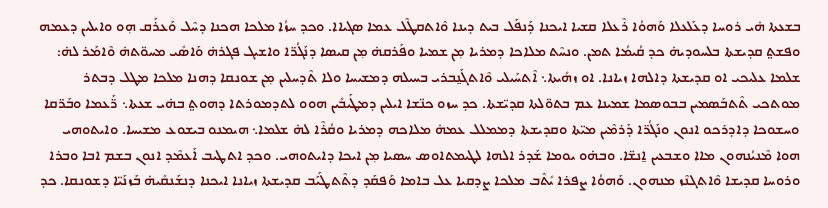ܒܫܥܬܐ ܗ̇ܝ ܪܘܚܐ ܕܥܰܠܥܠܐ ܘܰܗܘܳܐ ܪܶܥܠܐ ܩܫܝܐ ܐܝܟܢܐ ܕܰܢܦܰܠ ܒܝܬ ܕܝܢܐ ܘܶܐܬܩܛܶܠ ܥܡܐ ܣܓܝܐܐ. ܘܟܕ ܚܙܳܐ ܡܠܟܐ ܗܟܢܐ ܕܚܶܠ ܘܰܥܪܰܩ ܗ݂ܘ ܘܐܝܠܝܢ ܕܥܡܗ ܘܦܫܬ݀ ܩܕܝܫܬܐ ܒܠܚܘܕܝܗ̇ ܟܕ ܩܳܝܡܳܐ ܬܡܢ. ܘܢܚܶܬ ܡܠܐܟܐ ܕܡܪܝܐ ܡ݂ܢ ܫܡܝܐ ܘܦܰܪܩܗ̇ ܡ݂ܢ ܩܝܣܐ ܕܢܰܓܳܪ̈ܐ ܘܐܫܝܓ ܦܓܪܗ̇ ܘܰܐܣܺܝ ܡܚܘ̈ܬܗ̇ ܘܶܐܡܰܪ ܠܗ̇: ܫܠܡܐ ܥܠܝܟܝ ܐܘ ܩܕܝܫܬܐ ܕܐܠܗܐ ܙܝܐܢܐ. ܐܘ ܙܗܺܝܬܐ܆ ܐܶܬܚܰܝܠܝ ܘܶܐܬܓܰܢ̱ܒܪܝ ܒܚܝܠܗ ܕܡܫܝܚܐ ܘܠܐ ܬܶܕܚܠܝܢ ܡ݂ܢ ܫܘܢܩܐ ܕܗܢܐ ܡܠܟܐ ܡܛܠ ܕܒܬܪ ܡܘܬܟܝ ܬܶܬܒܰܣܡܝܢ ܒܒܘܣܡܐ ܫܡܝܢܐ ܥܡ ܒܬܘ̈ܠܬܐ ܩܕܝ̈ܫܬܐ. ܟܕ ܚܙܘ ܟܢ̈ܫܐ ܐܝܠܝܢ ܕܡܛܰܝܒܺܝܢ ܗܘܘ ܠܬܕܡܘܪܬܐ ܕܗܘܬ݀ ܒܗ̇ܝ ܫܥܬܐ܆ ܪ̈ܰܥܡܐ ܘܒܰܪ̈ܩܐ ܘܚܫܘܟܐ ܕܐܕܪܟܘ ܐܢܘܢ ܘܢܰܓܳܪ̈ܐ ܕܰܪܡܶܝܢ ܡܝ̈ܬܐ ܘܩܕܝܫܬܐ ܕܡܡܠܠ ܥܡܗ̇ ܡܠܐܟܗ ܕܡܪܝܐ ܘܩܳܪܶܐ ܠܗ̇ ܫܠܡܐ܆ ܗܝܡܢܘ ܒܝܫܘܥ ܡܫܝܚܐ. ܘܐܝܬܘܗܝ ܗܘܐ ܡܶܢܝܳܢܗܘܢ ܡܐܐ ܘܫܒܥܝܢ ܐ̱ܢܫ̈ܐ. ܘܒܗ̇ܘ ܝܘܡܐ ܫܰܕܪ ܐܠܗܐ ܠܛܝܡܬܐܘܣ ܚܣܝܐ ܡ݂ܢ ܐܝܟܐ ܕܐܝܬܘܗܝ. ܘܟܕ ܐܬܛܝܒ ܐܰܥܡܶܕ ܐܢܘܢ ܒܫܡ ܐܒܐ ܘܒܪܐ ܘܪܘܚܐ ܩܕܝܫܐ ܘܶܐܬܓܢܶܙ ܡܢܗܘܢ. ܘܰܗܘܳܐ ܨܦܪܐ ܝܺܬܶܒ ܡܠܟܐ ܨܕܩܝܐ ܥܠ ܒܐܡܐ ܘܰܦܩܰܕ ܕܬܶܬܛܰܝܰܒ ܩܕܝܫܬܐ ܙܝܐܢܐ ܐܝܟܢܐ ܕܢܫܰܢܩܺܝܗ̇ ܒܰܙܢܰܝ̈ܐ ܕܫܘܢܩܐ. ܟܕ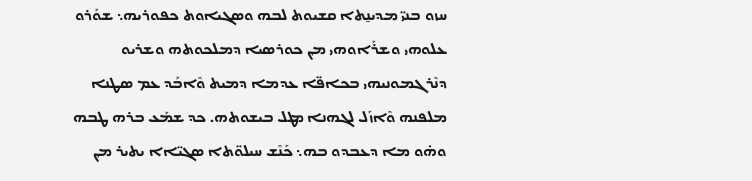ܚܙܘ ܒܢܝ̈ ܡܕܝܢ̱ܬܐ ܩܫܝܘܬ ܠܒܗ ܘܣܓܝܐܘܬ ܟܦܘܪܝܗ܆ ܫܘܰܪܘ ܥܠܘܗܝ ܘܫܪܰܐܘܗܝ ܡ݂ܢ ܟܘܪܣܝܐ ܕܡܠܟܘܬܗ ܘܫܪܝܘ ܕܢܶܪܓܡܘܢܝܗܝ ܒܟܐܦ̈ܐ ܥܕܡܐ ܕܡܝܬ ܘܶܐܒܰܕ ܥܡ ܣܛܢܐ ܡܠܦܢܗ ܘܶܐܙܰܠ ܠܓܗܢܐ ܡܛܠ ܒܝܫܘܬܗ. ܟܕ ܫܡܰܥ ܒܪܗ ܛܒܗ ܘܗ̇ܘ ܡܐ ܕܥܒܕܘ ܒܗ܆ ܟܰܢܶܫ ܚܝܠܘ̈ܬܐ ܣܓܝ̈ܐܐ ܝܬܝܪ ܡ݂ܢ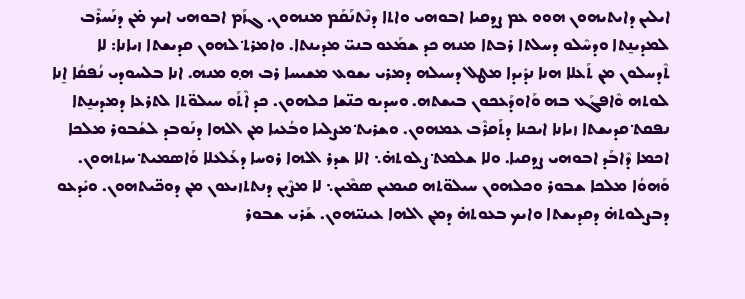ܐܝܠܝܢ ܕܐܝܬܝܗܘܢ ܗܘܘ ܥܡ ܨܕܩܝܐ ܐܒܘܗܝ ܘܐܬܐ ܕܢܶܬܢܰܩܰܡ ܡܢܗܘܢ. ܓܙܰܡ ܐܒܘܗܝ ܐܝܟ ܡ̇ܢ ܕܢܰܚܪܶܒ ܠܡܕܝܢ̱ܬܐ ܘܕܚܶܠܘ ܕܚܠܬܐ ܪܒܬܐ ܡܢܗ ܟܕ ܫܡܰܥܘ ܒܢܝ̈ ܡܕܝܢܬܐ. ܘܐܡܪܬ݀ ܠܗܘܢ ܩܕܝܫܬܐ ܙܝܐܢܐ: ܠܐ ܬܶܕܚܠܘܢ ܡ݂ܢ ܬܰܥܠܐ ܗܢܐ ܢܕܺܝܕܐ ܡܛܠ ܕܚܝܠܗ ܕܡܪܝ ܝܫܘܥ ܡܫܝܚܐ ܪܒ ܗ݂ܘ ܡܢܗ. ܐܢܐ ܒܠܚܘܕܝ ܢܳܦܩܳܐ ܐ̱ܢܐ ܠܘܬܗ ܘܶܐܦܓܰܥ ܒܗ ܘܰܐܘܕܰܥܟܘܢ ܒܝܫܬܗ. ܘܚܕܝܘ ܟܢ̈ܫܐ ܟܠܗܘܢ. ܟܕ ܐܶܬܰܘ ܚܝܠܘ̈ܬܐ ܠܬܪܥܐ ܕܡܕܝܢ̱ܬܐ ܢܦܩܬ݀ ܩܕܝܫܬܐ ܙܝܐܢܐ ܐܝܟܢܐ ܕܬܰܩܪܶܒ ܥܡܗܘܢ. ܘܫܪܝܬ݀ ܡܨܠܝܐ ܘܒܳܥܝܐ ܡ݂ܢ ܐܠܗܐ ܕܢܰܘܒܕ ܠܫܳܒܘܪ ܡܠܟܐ ܐܟܡܐ ܕܶܐܒܰܕ ܐܒܘܗܝ ܨܕܩܝܐ. ܘܠܐ ܫܠܡܬ݀ ܨܠܘܬܗ̇܆ ܐܠܐ ܫܕܪ ܐܠܗܐ ܪܘܚܐ ܕܥܰܠܥܠܐ ܘܰܐܣܡܝܬ݀ ܚܙܬܗܘܢ. ܘܰܗܘܳܐ ܡܠܟܐ ܫܒܘܪ ܘܟܠܗܘܢ ܚܝܠܘ̈ܬܗ ܩܝܡܝܢ ܣܡܶܝܢ܆ ܠܐ ܡܨܶܝܢ ܕܢܬܬܙܝܥܘܢ ܡ݂ܢ ܕܘܟ̈ܝܬܗܘܢ. ܘܝܺܕܥܘ ܕܒܨܠܘܬܗ̇ ܕܩܕܝܫܬܐ ܘܐܝܟ ܒܥܘܬܗ̇ ܕܡ݂ܢ ܐܠܗܐ ܥܝܢܝ̈ܗܘܢ. ܫܰܪܝ ܫܒܘܪ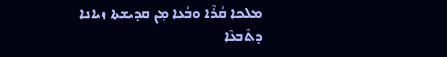ܡܠܟܐ ܩܳܪܶܐ ܘܒܳܥܐ ܡ݂ܢ ܩܕܝܫܬܐ ܙܝܐܢܐ ܕܬܶܒܥܶܐ